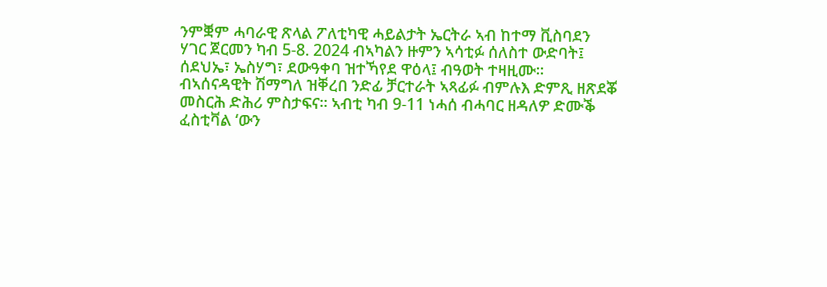ንምቛም ሓባራዊ ጽላል ፖለቲካዊ ሓይልታት ኤርትራ ኣብ ከተማ ቪስባደን ሃገር ጀርመን ካብ 5-8. 2024 ብኣካልን ዙምን ኣሳቲፉ ሰለስተ ውድባት፤ ሰደህኤ፣ ኤስሃግ፣ ደውዓቀባ ዝተኻየደ ዋዕላ፤ ብዓወት ተዛዚሙ። ብኣሰናዳዊት ሽማግለ ዝቐረበ ንድፊ ቻርተራት ኣጻፊፉ ብምሉእ ድምጺ ዘጽደቖ መስርሕ ድሕሪ ምስታፍና። ኣብቲ ካብ 9-11 ነሓሰ ብሓባር ዘዳለዎ ድሙቕ ፈስቲቫል ‘ውን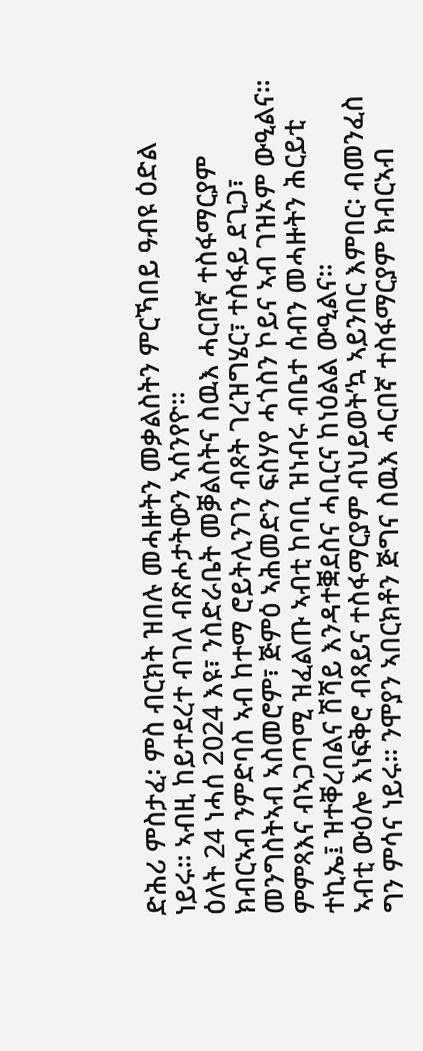ድሕሪ ምስታፈ፡ ምስ ብርክት ዝበሉ መሓዙትን መቃልስትን ምርኻበይ ዓብዩ ዕድል ነይሩ። ኣብዚ ከይተደረተ ብገለ ብጽሖታትውን ኣሰንየዮ።
ዕለት 24 ነሓሰ 2024 እዩ፣ ንስድራቤት መቓልስትና ስዉእ ሓርበኛ ተስፋማርያም ክብርኣብ ንምድባስ ኣብ ከተማ ሮይትሊንገን ብጾት ገረዝግሄር፣ ተስፋይ ደጊጋ፣ መንግስትኣብ ኣስመሮም፣ ጅምዕ ኣሕመድን ፍስሃየ ሓጎስን ኮይና ኣብ ገዝኦም ውዒልና። ምምጻእና ብኣጋጣሚ ዝፈልጡ ኣብቲ ከባቢ ዝነብሩ ብቤተ ሰብን መሓዙትን ሕርይቲ ተኪኤ፤ ዝተቐረበልና ሽሻይ እንዳተቛደስና ሓቢርና ከነዕልል ውዒልና።
ኣብቲ ውዕሎ እነፍቅሮ ብጻይና ተስፋማርያም ብህይወት’ኳ ኣይንበር እምበር፡ ብመንፈስ ግን ምሳና ነይሩ። ንሞያን ኣበርክቶን ጅግና ስዉእ ሓርበኛ ተስፋማርያም ክብርኣብ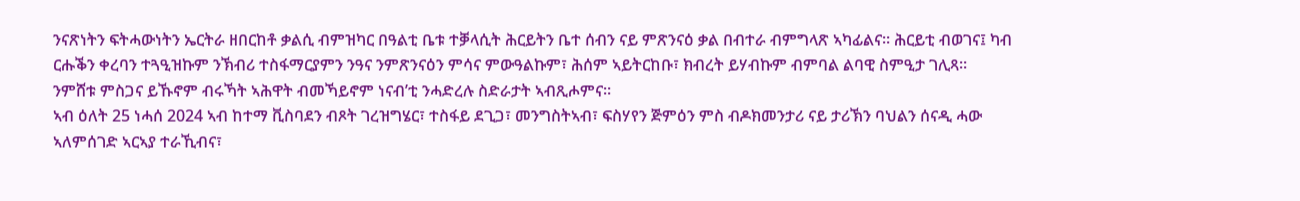ንናጽነትን ፍትሓውነትን ኤርትራ ዘበርከቶ ቃልሲ ብምዝካር በዓልቲ ቤቱ ተቓላሲት ሕርይትን ቤተ ሰብን ናይ ምጽንናዕ ቃል በብተራ ብምግላጽ ኣካፊልና። ሕርይቲ ብወገና፤ ካብ ርሑቕን ቀረባን ተጓዒዝኩም ንኽብሪ ተስፋማርያምን ንዓና ንምጽንናዕን ምሳና ምውዓልኩም፣ ሕሰም ኣይትርከቡ፣ ክብረት ይሃብኩም ብምባል ልባዊ ስምዒታ ገሊጻ። ንምሸቱ ምስጋና ይኹኖም ብሩኻት ኣሕዋት ብመኻይኖም ነናብ’ቲ ንሓድረሉ ስድራታት ኣብጺሖምና።
ኣብ ዕለት 25 ነሓሰ 2024 ኣብ ከተማ ቪስባደን ብጾት ገረዝግሄር፣ ተስፋይ ደጊጋ፣ መንግስትኣብ፣ ፍስሃየን ጅምዕን ምስ ብዶክመንታሪ ናይ ታሪኽን ባህልን ሰናዲ ሓው ኣለምሰገድ ኣርኣያ ተራኺብና፣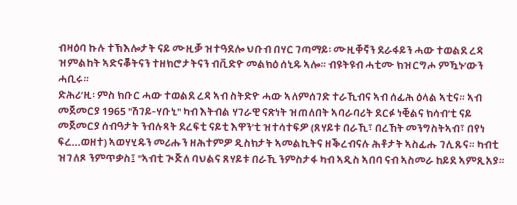ብዛዕባ ኩሉ ተኽእሎታት ናይ ሙዚቓ ዝተዓደሎ ህቡብ በሃር ገጣማይ፡ ሙዚቐኛን ደራፋይን ሓው ተወልደ ረዳ ዝምልከት ኣድናቖትናን ተዘክሮታትናን ብቪድዮ መልክዕ ሰኒዱ ኣሎ። ብዩትዩብ ሓቲሙ ክዝርግሖ ምዃኑ’ውን ሓቢሩ።
ድሕሪ’ዚ፡ ምስ ክቡር ሓው ተወልደ ረዳ ኣብ ስትድዮ ሓው ኣለምሰገድ ተራኺብና ኣብ ሰፊሕ ዕላል ኣቲና። ኣብ መጀመርያ 1965 "ሽገይ-ሃቡኒ" ካብ እትብል ሃገራዊ ናጽነት ዝጠለበት ኣባራባሪት ደርፉ ነቒልና ክሳብ’ቲ ናይ መጀመርያ ሰብዓታት ንብሉጻት ደረፍቲ ናይቲ እዋን’ቲ ዝተሳተፍዎ (ጸሃይቱ በራኺ፣ በረኸት መንግስትኣብ፣ በየነ ፍረ...ወዘተ) ኣወሃሂዱን መሪሑን ዘሕተምዎ ዲስክታት ኣመልኪትና ዘቕረብናሉ ሕቶታት ኣስፊሑ ገሊጹና። ካብቲ ዝገለጾ ንምጥቃስ፤ "ኣብቲ ጒጅለ ባህልና ጸሃይቱ በራኺ ንምስታፋ ካብ ኣዲስ ኣበባ ናብ ኣስመራ ከይደ ኣምጺአያ።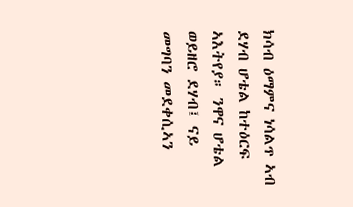ክሳብ ዕማምና ነሳልጥ ኣብ ደሃብ ሆቴል ከተዕርፍ ኣእትየያ። ንዋና ሆቴል ወይዘሮ ደሃብ፤ ናይ መግባን መደቀሲኣን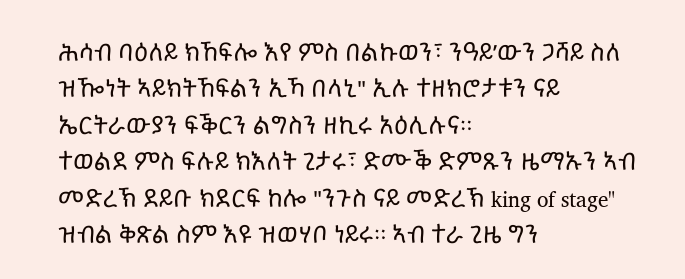ሕሳብ ባዕለይ ክኸፍሎ እየ ምስ በልኩወን፣ ንዓይ’ውን ጋሻይ ስለ ዝዀነት ኣይክትኸፍልን ኢኻ በላኒ" ኢሉ ተዘክሮታቱን ናይ ኤርትራውያን ፍቕርን ልግስን ዘኪሩ አዕሊሉና።
ተወልደ ምስ ፍሉይ ክእለት ጊታሩ፣ ድሙቕ ድምጹን ዜማኡን ኣብ መድረኽ ደይቡ ክደርፍ ከሎ "ንጉስ ናይ መድረኽ king of stage" ዝብል ቅጽል ስም እዩ ዝወሃቦ ነይሩ። ኣብ ተራ ጊዜ ግን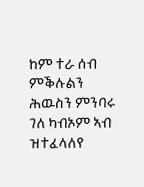ከም ተራ ሰብ ምቕሉልን ሕዉስን ምንባሩ ገለ ካብኦም ኣብ ዝተፈላለየ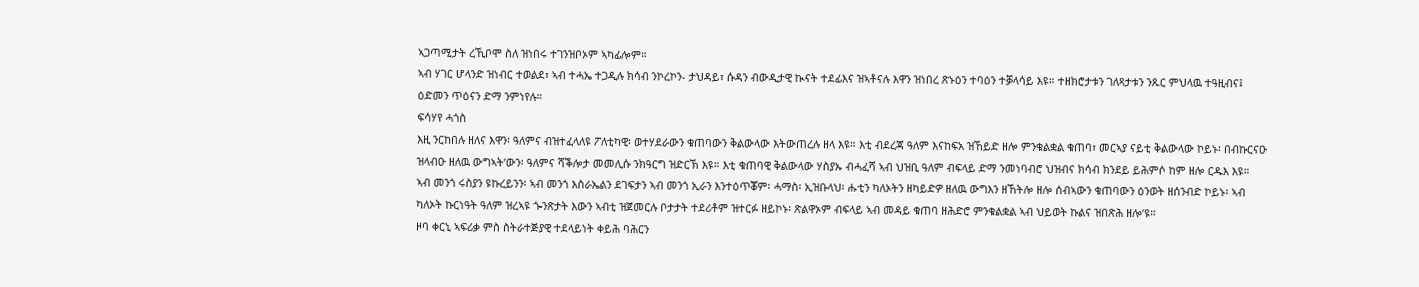ኣጋጣሚታት ረኺቦሞ ስለ ዝነበሩ ተገንዝቦኦም ኣካፊሎም።
ኣብ ሃገር ሆላንድ ዝነብር ተወልደ፣ ኣብ ተሓኤ ተጋዲሉ ክሳብ ንኮረኮን- ታህዳይ፣ ሱዳን ብውዲታዊ ኲናት ተደፊእና ዝኣቶናሉ እዋን ዝነበረ ጽኑዕን ተባዕን ተቓላሳይ እዩ። ተዘክሮታቱን ገለጻታቱን ንጹር ምህላዉ ተዓዚብና፤ ዕድመን ጥዕናን ድማ ንምነየሉ።
ፍሳሃየ ሓጎስ
እዚ ንርከበሉ ዘለና እዋን፡ ዓለምና ብዝተፈላለዩ ፖለቲካዊ፡ ወተሃደራውን ቁጠባውን ቅልውላው እትውጠረሉ ዘላ እዩ። እቲ ብደረጃ ዓለም እናከፍአ ዝኸይድ ዘሎ ምንቁልቋል ቁጠባ፣ መርኣያ ናይቲ ቅልውላው ኮይኑ፡ በብኩርናዑ ዝላብዑ ዘለዉ ውግኣት’ውን፡ ዓለምና ሻቕሎታ መመሊሱ ንክዓርግ ዝድርኽ እዩ። እቲ ቁጠባዊ ቅልውላው ሃስያኡ ብሓፈሻ ኣብ ህዝቢ ዓለም ብፍላይ ድማ ንመነባብሮ ህዝብና ክሳብ ክንደይ ይሕምሶ ከም ዘሎ ርዱእ እዩ።
ኣብ መንጎ ሩስያን ዩኩረይንን፡ ኣብ መንጎ እስራኤልን ደገፍታን ኣብ መንጎ ኢራን እንተዕጥቖም፡ ሓማስ፡ ኢዝቡላህ፡ ሑቲን ካለኦትን ዘካይድዎ ዘለዉ ውግእን ዘኸትሎ ዘሎ ሰብኣውን ቁጠባውን ዕንወት ዘሰንብድ ኮይኑ፡ ኣብ ካለኦት ኩርነዓት ዓለም ዝረኣዩ ጐንጽታት እውን ኣብቲ ዝጀመርሉ ቦታታት ተደሪቶም ዝተርፉ ዘይኮኑ፡ ጽልዋኦም ብፍላይ ኣብ መዳይ ቁጠባ ዘሕድሮ ምንቁልቋል ኣብ ህይወት ኩልና ዝበጽሕ ዘሎ’ዩ።
ዞባ ቀርኒ ኣፍሪቃ ምስ ስትራተጅያዊ ተደላይነት ቀይሕ ባሕርን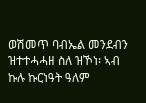ወሽመጥ ባብኤል መንደብን ዝተተሓሓዘ ስለ ዝኾነ፡ ኣብ ኩሉ ኩርነዓት ዓለም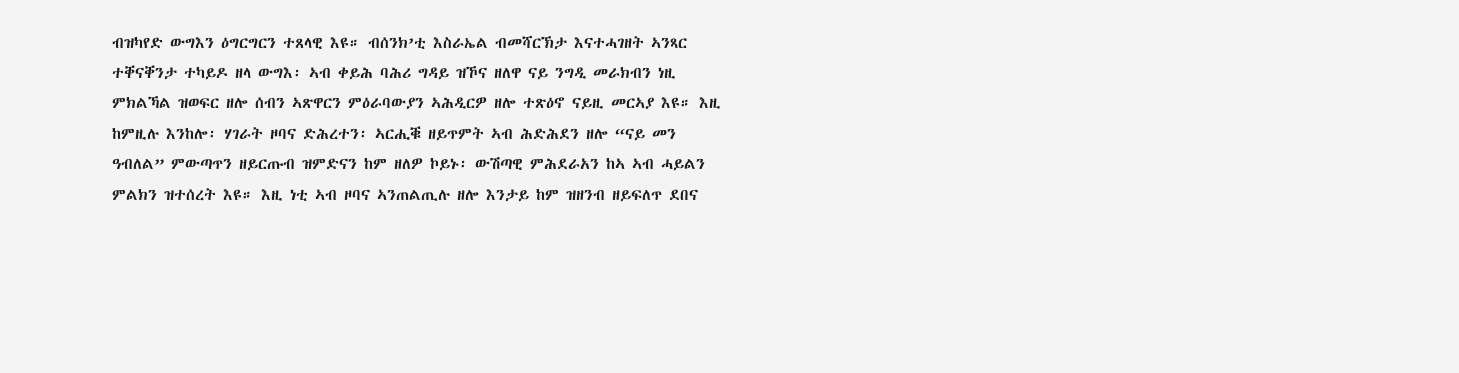ብዝካየድ ውግእን ዕግርግርን ተጸላዊ እዩ። ብሰንክ’ቲ እስራኤል ብመሻርኽታ እናተሓገዘት ኣንጻር ተቐናቐንታ ተካይዶ ዘላ ውግእ፡ ኣብ ቀይሕ ባሕሪ ግዳይ ዝኾና ዘለዋ ናይ ንግዲ መራክብን ነዚ ምክልኻል ዝወፍር ዘሎ ሰብን ኣጽዋርን ምዕራባውያን ኣሕዲርዎ ዘሎ ተጽዕኖ ናይዚ መርኣያ እዩ። እዚ ከምዚሉ እንከሎ፡ ሃገራት ዞባና ድሕረተን፡ ኣርሒቑ ዘይጥምት ኣብ ሕድሕደን ዘሎ “ናይ መን ዓብለል” ምውጣጥን ዘይርጡብ ዝምድናን ከም ዘለዎ ኮይኑ፡ ውሽጣዊ ምሕደራአን ከኣ ኣብ ሓይልን ምልክን ዝተሰረት እዩ። እዚ ነቲ ኣብ ዞባና ኣንጠልጢሉ ዘሎ እንታይ ከም ዝዘንብ ዘይፍለጥ ደበና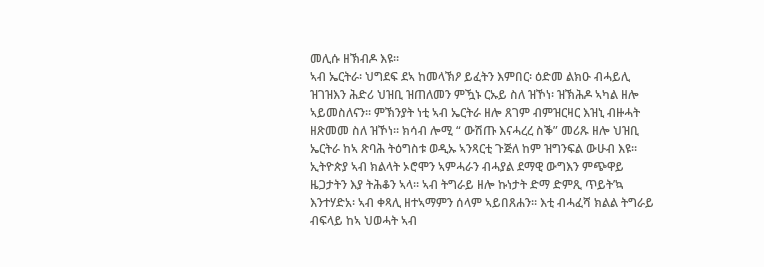መሊሱ ዘኽብዶ እዩ።
ኣብ ኤርትራ፡ ህግደፍ ደኣ ከመላኽዖ ይፈትን እምበር፡ ዕድመ ልክዑ ብሓይሊ ዝገዝእን ሕድሪ ህዝቢ ዝጠለመን ምዃኑ ርኡይ ስለ ዝኾነ፡ ዝኽሕዶ ኣካል ዘሎ ኣይመስለናን። ምኽንያት ነቲ ኣብ ኤርትራ ዘሎ ጸገም ብምዝርዛር እዝኒ ብዙሓት ዘጽመመ ስለ ዝኾነ። ክሳብ ሎሚ “ ውሽጡ እናሓረረ ስቕ” መሪጹ ዘሎ ህዝቢ ኤርትራ ከኣ ጽባሕ ትዕግስቱ ወዲኡ ኣንጻርቲ ጉጅለ ከም ዝግንፍል ውሁብ እዩ።
ኢትዮጵያ ኣብ ክልላት ኦሮሞን ኣምሓራን ብሓያል ደማዊ ውግእን ምጭዋይ ዜጋታትን እያ ትሕቆን ኣላ። ኣብ ትግራይ ዘሎ ኩነታት ድማ ድምጺ ጥይት’ኳ እንተሃድአ፡ ኣብ ቀጻሊ ዘተኣማምን ሰላም ኣይበጸሐን። እቲ ብሓፈሻ ክልል ትግራይ ብፍላይ ከኣ ህወሓት ኣብ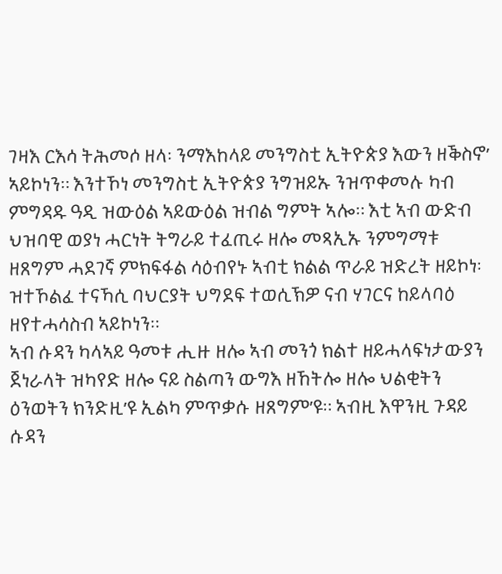ገዛእ ርእሳ ትሕመሶ ዘላ፡ ንማእከላይ መንግስቲ ኢትዮጵያ እውን ዘቕስኖ’ ኣይኮነን። እንተኾነ መንግስቲ ኢትዮጵያ ንግዝይኡ ንዝጥቀመሉ ካብ ምግዳዱ ዓዲ ዝውዕል ኣይውዕል ዝብል ግምት ኣሎ። እቲ ኣብ ውድብ ህዝባዊ ወያነ ሓርነት ትግራይ ተፈጢሩ ዘሎ መጻኢኡ ንምግማቱ ዘጸግም ሓደገኛ ምክፍፋል ሳዕብየኑ ኣብቲ ክልል ጥራይ ዝድረት ዘይኮነ፡ ዝተኾልፈ ተናኻሲ ባህርያት ህግደፍ ተወሲኽዎ ናብ ሃገርና ከይላባዕ ዘየተሓሳስብ ኣይኮነን።
ኣብ ሱዳን ካላኣይ ዓመቱ ሒዙ ዘሎ ኣብ መንጎ ክልተ ዘይሓላፍነታውያን ጀነራላት ዝካየድ ዘሎ ናይ ስልጣን ውግእ ዘኸትሎ ዘሎ ህልቂትን ዕንወትን ክንድዚ’ዩ ኢልካ ምጥቃሱ ዘጸግም’ዩ። ኣብዚ እዋንዚ ጉዳይ ሱዳን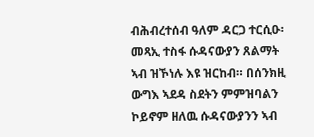ብሕብረተሰብ ዓለም ዳርጋ ተርሲዑ፡ መጻኢ ተስፋ ሱዳናውያን ጸልማት ኣብ ዝኾነሉ እዩ ዝርከብ። በሰንክዚ ውግእ ኣደዳ ስደትን ምምዝባልን ኮይኖም ዘለዉ ሱዳናውያንን ኣብ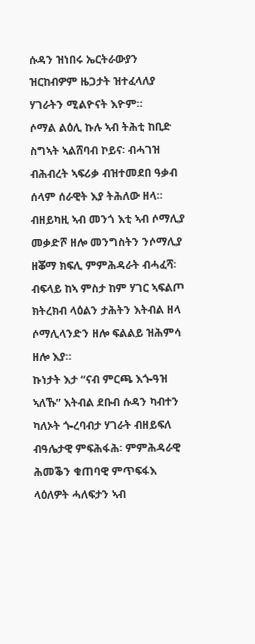ሱዳን ዝነበሩ ኤርትራውያን ዝርከብዎም ዜጋታት ዝተፈላለያ ሃገራትን ሚልዮናት እዮም።
ሶማል ልዕሊ ኩሉ ኣብ ትሕቲ ከቢድ ስግኣት ኣልሸባብ ኮይና፡ ብሓገዝ ብሕብረት ኣፍሪቃ ብዝተመደበ ዓቃብ ሰላም ሰራዊት እያ ትሕለው ዘላ። ብዘይካዚ ኣብ መንጎ እቲ ኣብ ሶማሊያ መቃድሾ ዘሎ መንግስትን ንሶማሊያ ዘቖማ ክፍሊ ምምሕዳራት ብሓፈሻ፡ ብፍላይ ከኣ ምስታ ከም ሃገር ኣፍልጦ ክትረክብ ላዕልን ታሕትን እትብል ዘላ ሶማሊላንድን ዘሎ ፍልልይ ዝሕምሳ ዘሎ እያ።
ኩነታት እታ “ናብ ምርጫ እጐዓዝ ኣለኹ” እትብል ደቡብ ሱዳን ካብተን ካለኦት ጐረባብታ ሃገራት ብዘይፍለ ብዓሌታዊ ምፍሕፋሕ፡ ምምሕዳራዊ ሕመቕን ቁጠባዊ ምጥፍፋእ ላዕለዎት ሓለፍታን ኣብ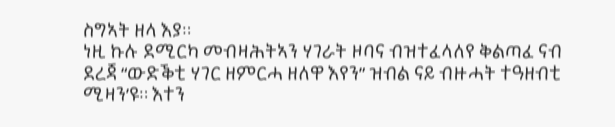ስግኣት ዘላ እያ።
ነዚ ኩሉ ደሚርካ መብዛሕትኣን ሃገራት ዞባና ብዝተፈላለየ ቅልጣፈ ናብ ደረጃ “ውድቕቲ ሃገር ዘምርሓ ዘለዋ እየን” ዝብል ናይ ብዙሓት ተዓዘብቲ ሚዛን’ዩ። እተን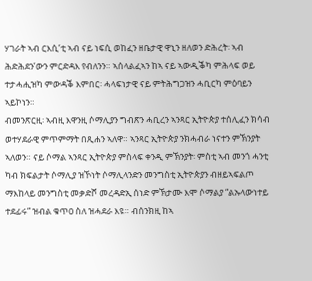ሃገራት ኣብ ርእሲ’ቲ ኣብ ናይ ነፍሲ ወከፈን ዘቤታዊ ዋኒን ዘለወን ድሕረት፡ ኣብ ሕድሕደን’ውን ምርድዳእ የብለንን። ኣሰላልፈኣን ከኣ ናይ ኣውዲቕካ ምሕላፍ ወይ ተታሓሒዝካ ምውዳቕ እምበር፡ ሓላፍነታዊ ናይ ምትሕግጋዝን ሓቢርካ ምዕባይን ኣይኮነን።
ብመንጽርዚ፡ ኣብዚ እዋንዚ ሶማሊያን ግብጽን ሓቢረን ኣንጻር ኢትዮጵያ ተሰሊፈን ክሳብ ወተሃደራዊ ምጥምማት በጺሐን ኣለዋ። ኣንጻር ኢትዮጵያ ንክሓብራ ነናተን ምኽንያት ኣለወን። ናይ ሶማል ኣንጻር ኢትዮጵያ ምስላፍ ቀንዲ ምኽንያት፡ ምስቲ ኣብ መንጎ ሓንቲ ካብ ክፍልታት ሶማሊያ ዝኾነት ሶማሊላንድን መንግስቲ ኢትዮጵያን ብዘይኣፍልጦ ማእከላይ መንግስቲ መቃድሾ መረዳድኢ ሰነድ ምኽታሙ እሞ ሶማልያ “ልኡላውነተይ ተደፊሩ” ዝብል ቁጥዐ ስለ ዝሓደራ እዩ። ብሰንክዚ ከኣ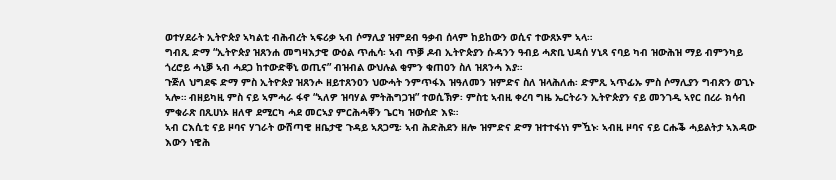ወተሃደራት ኢትዮጵያ ኣካልቲ ብሕብረት ኣፍሪቃ ኣብ ሶማሊያ ዝምደብ ዓቃብ ሰላም ከይከውን ወሲና ተውጸኦም ኣላ።
ግብጺ ድማ “ኢትዮጵያ ዝጸንሐ መግዛእታዊ ውዕል ጥሒሳ፡ ኣብ ጥቓ ዶብ ኢትዮጵያን ሱዳንን ዓብይ ሓጽቢ ህዳሰ ሃኒጻ ናባይ ካብ ዝውሕዝ ማይ ብምንካይ ጎረሮይ ሓኒቓ ኣብ ሓደጋ ከተውድቐኒ ወጢና” ብዝብል ውህሉል ቂምን ቁጠዐን ስለ ዝጸንሓ እያ።
ጉጅለ ህግደፍ ድማ ምስ ኢትዮጵያ ዝጸንሖ ዘይተጸንዐን ህውሓት ንምጥፋእ ዝዓለመን ዝምድና ስለ ዝላሕለሐ፡ ድምጺ ኣጥፊኡ ምስ ሶማሊያን ግብጽን ወጊኑ ኣሎ። ብዘይካዚ ምስ ናይ ኣምሓራ ፋኖ “ኣለዎ ዝባሃል ምትሕግጋዝ” ተወሲኽዎ፡ ምስቲ ኣብዚ ቀረባ ግዜ ኤርትራን ኢትዮጵያን ናይ መንገዲ ኣየር በረራ ክሳብ ምቁራጽ በጺሀነኦ ዘለዋ ደሚርካ ሓደ መርኣያ ምርሕሓቐን ጌርካ ዝውሰድ እዩ።
ኣብ ርእሲቲ ናይ ዞባና ሃገራት ውሽጣዊ ዘቤታዊ ጉዳይ ኣጸጋሚ፡ ኣብ ሕድሕደን ዘሎ ዝምድና ድማ ዝተተፋነነ ምዃኑ፡ ኣብዚ ዞባና ናይ ርሑቕ ሓይልትታ ኣእዳው እውን ነዊሕ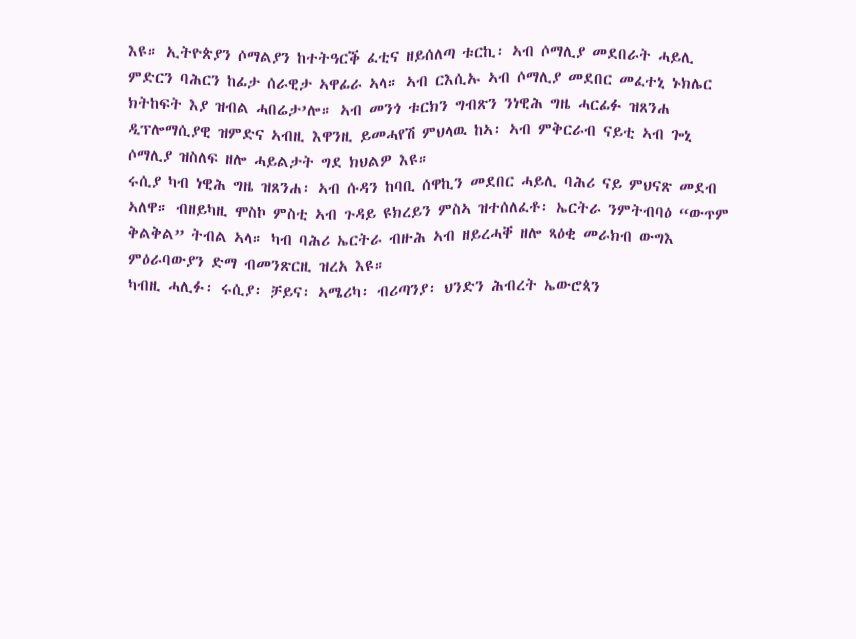እዩ። ኢትዮጵያን ሶማልያን ከተትዓርቕ ፈቲና ዘይሰለጣ ቱርኪ፡ ኣብ ሶማሊያ መደበራት ሓይሊ ምድርን ባሕርን ከፊታ ሰራዊታ ኣዋፊራ ኣላ። ኣብ ርእሲኡ ኣብ ሶማሊያ መደበር መፈተኒ ኑክሌር ክትከፍት እያ ዝብል ሓበሬታ’ሎ። ኣብ መንጎ ቱርክን ግብጽን ንነዊሕ ግዜ ሓርፊፉ ዝጸንሐ ዲፕሎማሲያዊ ዝምድና ኣብዚ እዋንዚ ይመሓየሽ ምህላዉ ከኣ፡ ኣብ ምቅርራብ ናይቲ ኣብ ጐኒ ሶማሊያ ዝስለፍ ዘሎ ሓይልታት ግደ ክህልዎ እዩ።
ሩሲያ ካብ ነዊሕ ግዜ ዝጸንሐ፡ ኣብ ሱዳን ከባቢ ሰዋኪን መደበር ሓይሊ ባሕሪ ናይ ምህናጽ መደብ ኣለዋ። ብዘይካዚ ሞስኮ ምስቲ ኣብ ጉዳይ ዩክረይን ምስኣ ዝተሰለፈቶ፡ ኤርትራ ንምትብባዕ “ውጥም ቅልቅል” ትብል ኣላ። ካብ ባሕሪ ኤርትራ ብዙሕ ኣብ ዘይረሓቐ ዘሎ ጻዕቂ መራክብ ውግእ ምዕራባውያን ድማ ብመንጽርዚ ዝረአ እዩ።
ካብዚ ሓሊፉ፡ ሩሲያ፡ ቻይና፡ ኣሜሪካ፡ ብሪጣንያ፡ ህንድን ሕብረት ኤውሮጳን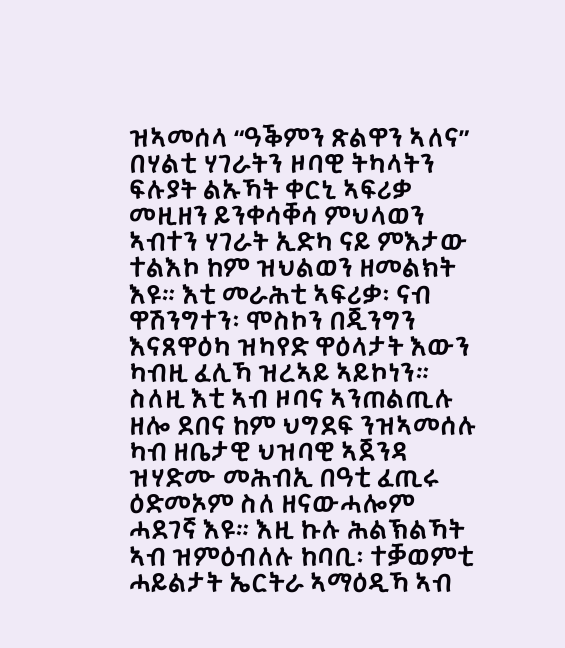ዝኣመሰላ “ዓቕምን ጽልዋን ኣለና” በሃልቲ ሃገራትን ዞባዊ ትካላትን ፍሉያት ልኡኻት ቀርኒ ኣፍሪቃ መዚዘን ይንቀሳቐሳ ምህላወን ኣብተን ሃገራት ኢድካ ናይ ምእታው ተልእኮ ከም ዝህልወን ዘመልክት እዩ። እቲ መራሕቲ ኣፍሪቃ፡ ናብ ዋሽንግተን፡ ሞስኮን በጂንግን እናጸዋዕካ ዝካየድ ዋዕላታት እውን ካብዚ ፈሊኻ ዝረኣይ ኣይኮነን።
ስለዚ እቲ ኣብ ዞባና ኣንጠልጢሉ ዘሎ ደበና ከም ህግደፍ ንዝኣመሰሉ ካብ ዘቤታዊ ህዝባዊ ኣጀንዳ ዝሃድሙ መሕብኢ በዓቲ ፈጢሩ ዕድመኦም ስለ ዘናውሓሎም ሓደገኛ እዩ። እዚ ኩሉ ሕልኽልኻት ኣብ ዝምዕብለሉ ከባቢ፡ ተቓወምቲ ሓይልታት ኤርትራ ኣማዕዲኻ ኣብ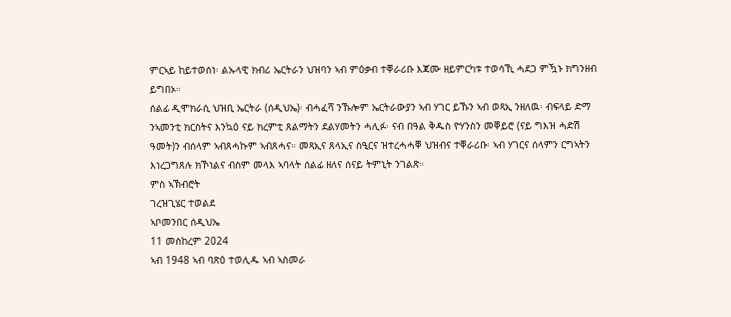ምርኣይ ከይተወሰነ፡ ልኡላዊ ክብሪ ኤርትራን ህዝባን ኣብ ምዕቃብ ተቐራሪቡ እጃሙ ዘይምርካቱ ተወሳኺ ሓደጋ ምዃኑ ክግንዘብ ይግበኦ።
ሰልፊ ዲሞክራሲ ህዝቢ ኤርትራ (ሰዲህኤ)፡ ብሓፈሻ ንኹሎም ኤርትራውያን ኣብ ሃገር ይኹን ኣብ ወጻኢ ንዘለዉ፡ ብፍላይ ድማ ንኣመንቲ ክርስትና እንኳዕ ናይ ክረምቲ ጸልማትን ደልሃመትን ሓሊፉ፡ ናብ በዓል ቅዱስ ዮሃንስን መቐይሮ (ናይ ግእዝ ሓድሽ ዓመት)ን ብሰላም ኣብጸሓኩም ኣብጸሓና። መጻኢና ጸላኢና ስዒርና ዝተረሓሓቐ ህዝብና ተቐራሪቡ፡ ኣብ ሃገርና ሰላምን ርግኣትን እነረጋግጸሉ ክኾነልና ብስም መላእ ኣባላት ሰልፊ ዘለና ሰናይ ትምኒት ንገልጽ።
ምስ ኣኽብሮት
ገረዝጊሄር ተወልደ
ኣቦመንበር ሰዲህኤ
11 መስከረም 2024
ኣብ 1948 ኣብ ባጽዕ ተወሊዱ ኣብ ኣስመራ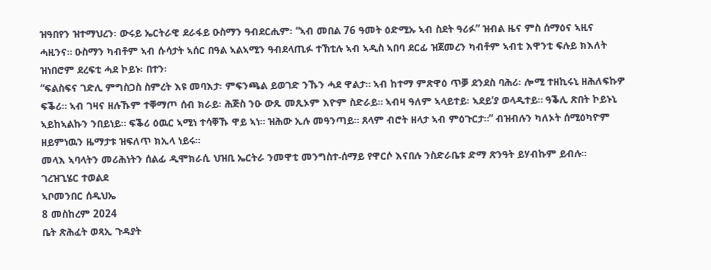ዝዓበየን ዝተማህረን፡ ውሩይ ኤርትራዊ ደራፋይ ዑስማን ዓብደርሒም፡ “ኣብ መበል 76 ዓመት ዕድሚኡ ኣብ ስደት ዓሪፉ” ዝብል ዜና ምስ ሰማዕና ኣዚና ሓዚንና። ዑስማን ካብቶም ኣብ ሱሳታት ኣሰር በዓል ኣልኣሚን ዓብደላጢፉ ተኸቲሉ ኣብ ኣዲስ ኣበባ ደርፊ ዝጀመረን ካብቶም ኣብቲ እዋንቲ ፍሉይ ክእለት ዝነበሮም ደረፍቲ ሓደ ኮይኑ፡ በተን፡
“ፍልስፍና ገድሊ ምግስጋስ ስምረት እዩ መባእታ፡ ምፍንጫል ይወገድ ንኹን ሓደ ዋልታ። ኣብ ከተማ ምጽዋዕ ጥቓ ደንደስ ባሕሪ፡ ሎሚ ተዘኪሩኒ ዘሕለፍኩዎ ፍቕሪ። ኣብ ገዛና ዘሉኹም ተቐማጦ ሰብ ክራይ፡ ሕጅስ ንዑ ውጹ መጺኦም እዮም ስድራይ። ኣብዛ ዓለም ኣላይተይ፡ ኣደይ’ያ ወላዲተይ። ዓቕሊ ጽበት ኮይኑኒ ኣይከኣልኩን ንበይነይ። ፍቕሪ ዕዉር ኣሚነ ተሳቐኹ ዋይ ኣነ። ዝሕው ኢሉ መዓንጣይ። ጸላም ብሮት ዘላታ ኣብ ምዕጉርታ።” ብዝብሉን ካለኦት ሰሚዕካዮም ዘይምነዉን ዜማታቱ ዝፍለጥ ክኢላ ነይሩ።
መላእ ኣባላትን መሪሕነትን ሰልፊ ዲሞክራሲ ህዝቢ ኤርትራ ንመዋቲ መንግስተ-ሰማይ የዋርሶ እናበሉ ንስድራቤቱ ድማ ጽንዓት ይሃብኩም ይብሉ።
ገረዝጊሄር ተወልደ
ኣቦመንበር ሰዲህኤ
8 መስከረም 2024
ቤት ጽሕፈት ወጻኢ ጉዳያት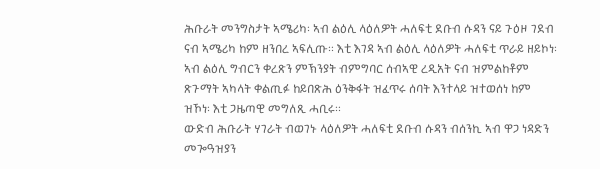ሕቡራት መንግስታት ኣሜሪካ፡ ኣብ ልዕሊ ላዕለዎት ሓለፍቲ ደቡብ ሱዳን ናይ ጉዕዞ ገደብ ናብ ኣሜሪካ ከም ዘንበረ ኣፍሊጡ። እቲ እገዳ ኣብ ልዕሊ ላዕለዎት ሓለፍቲ ጥራይ ዘይኮነ፡ ኣብ ልዕሊ ግብርን ቀረጽን ምኽንያት ብምግባር ሰብኣዊ ረዲአት ናብ ዝምልከቶም ጽጉማት ኣካላት ቀልጢፉ ከይበጽሕ ዕንቅፋት ዝፈጥሩ ሰባት እንተላይ ዝተወሰነ ከም ዝኾነ፡ እቲ ጋዜጣዊ መግለጺ ሓቢሩ።
ውድብ ሕቡራት ሃገራት ብወገኑ ላዕለዎት ሓለፍቲ ደቡብ ሱዳን ብሰንኪ ኣብ ዋጋ ነዳድን መጐዓዝያን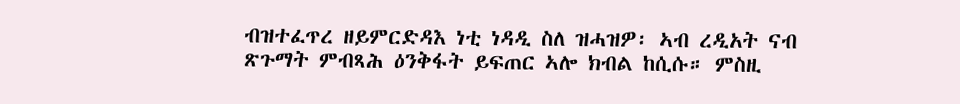ብዝተፈጥረ ዘይምርድዳእ ነቲ ነዳዲ ስለ ዝሓዝዎ፡ ኣብ ረዲአት ናብ ጽጉማት ምብጻሕ ዕንቅፋት ይፍጠር ኣሎ ክብል ከሲሱ። ምስዚ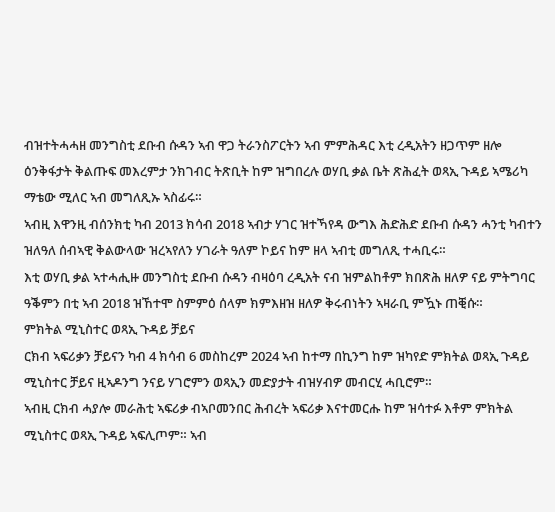ብዝተትሓሓዘ መንግስቲ ደቡብ ሱዳን ኣብ ዋጋ ትራንስፖርትን ኣብ ምምሕዳር እቲ ረዲአትን ዘጋጥም ዘሎ ዕንቅፋታት ቅልጡፍ መእረምታ ንክገብር ትጽቢት ከም ዝግበረሉ ወሃቢ ቃል ቤት ጽሕፈት ወጻኢ ጉዳይ ኣሜሪካ ማቴው ሚለር ኣብ መግለጺኡ ኣስፊሩ።
ኣብዚ እዋንዚ ብሰንክቲ ካብ 2013 ክሳብ 2018 ኣብታ ሃገር ዝተኻየዳ ውግእ ሕድሕድ ደቡብ ሱዳን ሓንቲ ካብተን ዝለዓለ ሰብኣዊ ቅልውላው ዝረኣየለን ሃገራት ዓለም ኮይና ከም ዘላ ኣብቲ መግለጺ ተሓቢሩ።
እቲ ወሃቢ ቃል ኣተሓሒዙ መንግስቲ ደቡብ ሱዳን ብዛዕባ ረዲአት ናብ ዝምልከቶም ክበጽሕ ዘለዎ ናይ ምትግባር ዓቕምን በቲ ኣብ 2018 ዝኸተሞ ስምምዕ ሰላም ክምእዘዝ ዘለዎ ቅሩብነትን ኣዛራቢ ምዃኑ ጠቒሱ።
ምክትል ሚኒስተር ወጻኢ ጉዳይ ቻይና
ርክብ ኣፍሪቃን ቻይናን ካብ 4 ክሳብ 6 መስከረም 2024 ኣብ ከተማ በኪንግ ከም ዝካየድ ምክትል ወጻኢ ጉዳይ ሚኒስተር ቻይና ዚኣዶንግ ንናይ ሃገሮምን ወጻኢን መድያታት ብዝሃብዎ መብርሂ ሓቢሮም።
ኣብዚ ርክብ ሓያሎ መራሕቲ ኣፍሪቃ ብኣቦመንበር ሕብረት ኣፍሪቃ እናተመርሑ ከም ዝሳተፉ እቶም ምክትል ሚኒስተር ወጻኢ ጉዳይ ኣፍሊጦም። ኣብ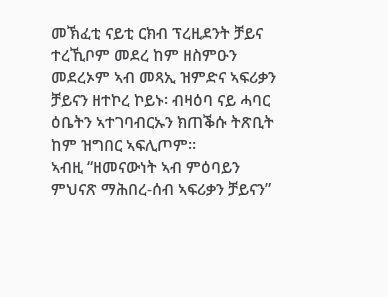መኽፈቲ ናይቲ ርክብ ፕረዚደንት ቻይና ተረኺቦም መደረ ከም ዘስምዑን መደረኦም ኣብ መጻኢ ዝምድና ኣፍሪቃን ቻይናን ዘተኮረ ኮይኑ፡ ብዛዕባ ናይ ሓባር ዕቤትን ኣተገባብርኡን ክጠቕሱ ትጽቢት ከም ዝግበር ኣፍሊጦም።
ኣብዚ “ዘመናውነት ኣብ ምዕባይን ምህናጽ ማሕበረ-ሰብ ኣፍሪቃን ቻይናን”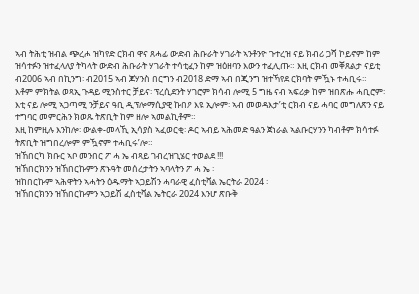ኣብ ትሕቲ ዝብል ጭረሖ ዝካየድ ርክብ ዋና ጸሓፊ ውድብ ሕቡራት ሃገራት ኣንቶንዮ ጉተረዝ ናይ ክብሪ ጋሻ ኮይኖም ከም ዝሳተፉን ዝተፈላለያ ትካላት ውድብ ሕቡራት ሃገራት ተሳቲፈን ከም ዝዕዘባን እውን ተፈሊጡ። እዚ ርክብ መቐጸልታ ናይቲ ብ2006 ኣብ በኪንግ፡ ብ2015 ኣብ ጆሃንስ በርግን ብ2018 ድማ ኣብ በጂንግ ዝተኻየደ ርክባት ምዃኑ ተሓቢሩ።
እቶም ምክትል ወጻኢ ጉዳይ ሚንስተር ቻይና፡ ፕረሲደንት ሃገሮም ክሳብ ሎሚ 5 ግዜ ናብ ኣፍሪቃ ከም ዝበጽሑ ሓቢሮም፡ እቲ ናይ ሎሚ ኣጋጣሚ ንቻይና ዓቢ ዲፕሎማሲያዊ ኩበዖ እዩ ኢሎም፡ ኣብ መወዳእታ’ቲ ርክብ ናይ ሓባር መግለጽን ናይ ተግባር መምርሕን ክወጹ ትጽቢት ከም ዘሎ ኣመልኪቶም።
እዚ ከምዚሉ እንከሎ፡ ውልቀ-መላኺ ኢሳያስ ኣፈወርቂ፡ ዶር ኣብይ ኣሕመድ ዓልን ጀነራል ኣልቡርሃንን ካብቶም ክሳተፉ ትጽቢት ዝግበረሎም ምዃኖም ተሓቢሩ’ሎ።
ዝኸበርካ ክቡር ኣቦ መንበር ፖ ሓ ኤ ብጻይ ገብረዝጊሄር ተወልደ !!!
ዝኸበርክንን ዝኸበርኩምን ጽኑዓት መሰረታትን ኣባላትን ፖ ሓ ኤ ፡
ዝከበርኩም ኣሕዋትን ኣሓትን ዕዱማት ኣጋይሽን ሓባራዊ ፈስቲቫል ኤርትራ 2024 ፡
ዝኸበርክንን ዝኸበርኩምን ኣጋይሽ ፈስቲቫል ኤትርራ 2024 እንሆ ጽቡቅ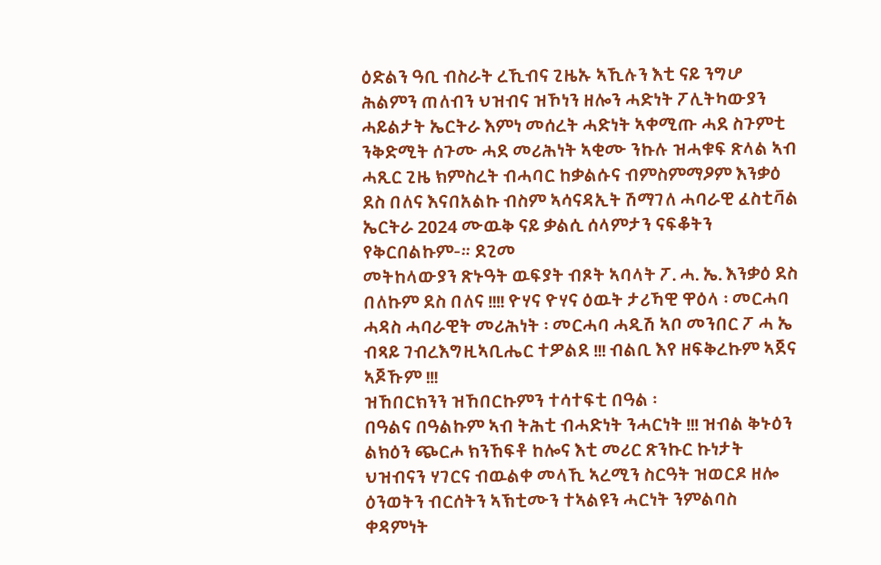ዕድልን ዓቢ ብስራት ረኺብና ጊዜኡ ኣኺሉን እቲ ናይ ንግሆ ሕልምን ጠለብን ህዝብና ዝኾነን ዘሎን ሓድነት ፖሊትካውያን ሓይልታት ኤርትራ እምነ መሰረት ሓድነት ኣቀሚጡ ሓደ ስጉምቲ ንቅድሚት ሰጉሙ ሓደ መሪሕነት ኣቂሙ ንኩሉ ዝሓቁፍ ጽላል ኣብ ሓጺር ጊዜ ክምስረት ብሓባር ከቃልሱና ብምስምማዖም እንቃዕ ደስ በለና እናበአልኩ ብስም ኣሳናዳኢት ሽማገለ ሓባራዊ ፈስቲቫል ኤርትራ 2024 ሙዉቅ ናይ ቃልሲ ሰላምታን ናፍቆትን የቅርበልኩም-። ደጊመ
መትከላውያን ጽኑዓት ዉፍያት ብጾት ኣባላት ፖ. ሓ. ኤ. እንቃዕ ደስ በለኩም ደስ በለና !!!! ዮሃና ዮሃና ዕዉት ታሪኻዊ ዋዕላ ፡ መርሓባ ሓዳስ ሓባራዊት መሪሕነት ፡ መርሓባ ሓዲሽ ኣቦ መንበር ፖ ሓ ኤ ብጻይ ገብረእግዚኣቢሔር ተዎልደ !!! ብልቢ እየ ዘፍቅረኩም ኣጀና ኣጆኹም !!!
ዝኸበርክንን ዝኸበርኩምን ተሳተፍቲ በዓል ፡
በዓልና በዓልኩም ኣብ ትሕቲ ብሓድነት ንሓርነት !!! ዝብል ቅኑዕን ልክዕን ጭርሖ ክንኸፍቶ ከሎና እቲ መሪር ጽንኩር ኩነታት ህዝብናን ሃገርና ብዉልቀ መላኺ ኣረሚን ስርዓት ዝወርዶ ዘሎ ዕንወትን ብርሰትን ኣኽቲሙን ተኣልዩን ሓርነት ንምልባስ ቀዳምነት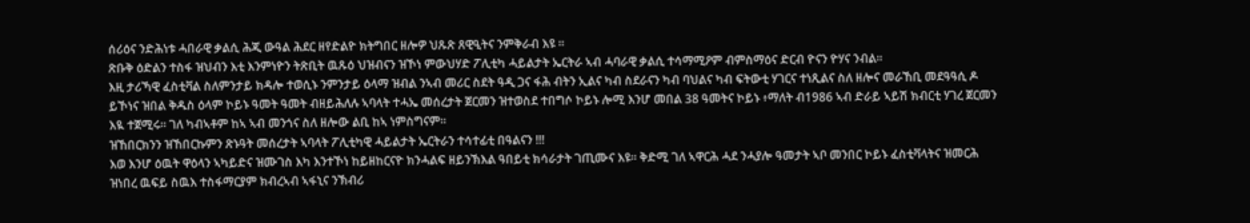ሰሪዕና ንድሕነቱ ሓበራዊ ቃልሲ ሕጂ ውዓል ሕደር ዘየድልዮ ክትግበር ዘሎዎ ህጹጽ ጸዊዒትና ንምቅራብ እዩ ።
ጽቡቅ ዕድልን ተስፋ ዝህብን እቲ እንምነዮን ትጽቢት ዉጹዕ ህዝብናን ዝኾነ ምውህሃድ ፖሊቲካ ሓይልታት ኤርትራ ኣብ ሓባራዊ ቃልሲ ተሳማሚዖም ብምስማዕና ድርብ ዮናን ዮሃና ንብል።
እዚ ታሪኻዊ ፈስቲቫል ስለምንታይ ክዳሎ ተወሲኑ ንምንታይ ዕላማ ዝብል ንኣብ መሪር ስደት ዓዲ ጋና ፋሕ ብትን ኢልና ካብ ስደራናን ካብ ባህልና ካብ ፍትውቲ ሃገርና ተነጺልና ስለ ዘሎና መራኸቢ መደዓዓሲ ዶ ይኾነና ዝበል ቅዱስ ዕላም ኮይኑ ዓመት ዓመት ብዘይሕለሉ ኣባላት ተሓኤ መሰረታት ጀርመን ዝተወስደ ተበግሶ ኮይኑ ሎሚ እንሆ መበል 38 ዓመትና ኮይኑ ፥ማለት ብ1986 ኣብ ድራይ ኣይሽ ክብርቲ ሃገረ ጀርመን እዪ ተጀሚሩ። ገለ ካብኣቶም ከኣ ኣብ መንጎና ስለ ዘሎው ልቢ ከኣ ነምስግናም።
ዝኸበርክንን ዝኸበርኩምን ጽኑዓት መሰረታት ኣባላት ፖሊቲካዊ ሓይልታት ኤርትራን ተሳተፊቲ በዓልናን !!!
እወ እንሆ ዕዉት ዋዕላን ኣካይድና ዝሙገስ እካ እንተኾነ ከይዘከርናዮ ክንሓልፍ ዘይንኽእል ዓበይቲ ክሳራታት ገጢሙና እዩ። ቅድሚ ገለ ኣዋርሕ ሓደ ንሓያሎ ዓመታት ኣቦ መንበር ኮይኑ ፈስቲቫላትና ዝመርሕ ዝነበረ ዉፍይ ስዉእ ተስፋማርያም ክብረኣብ ኣፋኒና ንኽብሪ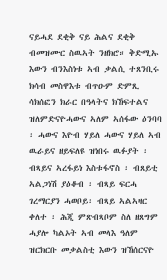ናይሓደ ደቂቅ ናይ ሕልና ደቂቅ ብመዝሙር ስዉኣት ንዘክሮ። ቅድሚኡ እውን ብንእስነቱ ኣብ ቃልሲ ተጸንቢሩ ክሳብ መስዋእቱ ብጥዑም ድምጺ ሳክሰፎን ክራር በዓላትና ክኸፍተልና ዝለምድናዮሓውና ኣለም ኣሰፋው ዕንባባ ፡ ሓውና እዮብ ሃይለ ሓውና ሃይለ ኣብ ዉራይና ዘይፍለዩ ዝነበሩ ዉፉያት ፡ ብጻይና ኣረፋይነ እስቱፋኖስ ፡ ብጸይቲ ኣልጋነሽ ያዕቆብ ፡ ብጻይ ፍርሓ ገረማርያን ሓወቦይ፡ ብጻይ ኣልኣዛር ቀለተ ፡ ሕጂ ምጽብጻቦም ስለ ዘጸግም ሓያሎ ካልኦት ኣብ መላእ ዓለም ዝርክርቡ መቃልስቲ እውን ዝኸሰርናዮ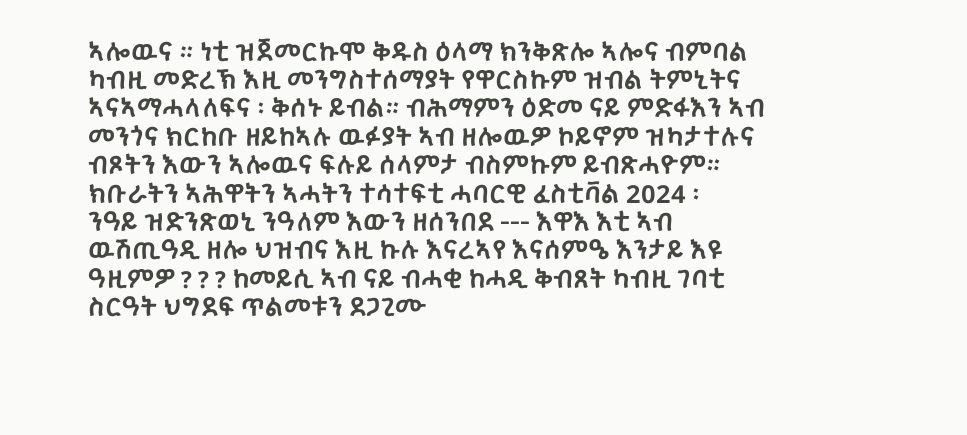ኣሎዉና ። ነቲ ዝጀመርኩሞ ቅዱስ ዕላማ ክንቅጽሎ ኣሎና ብምባል ካብዚ መድረኽ እዚ መንግስተሰማያት የዋርስኩም ዝብል ትምኒትና ኣናኣማሓላለፍና ፡ ቅሰኑ ይብል። ብሕማምን ዕድመ ናይ ምድፋእን ኣብ መንጎና ክርከቡ ዘይከኣሉ ዉፉያት ኣብ ዘሎዉዎ ኮይኖም ዝካታተሉና ብጾትን እውን ኣሎዉና ፍሉይ ሰላምታ ብስምኩም ይብጽሓዮም።
ክቡራትን ኣሕዋትን ኣሓትን ተሳተፍቲ ሓባርዊ ፈስቲቫል 2024 ፡
ንዓይ ዝድንጽወኒ ንዓለም እውን ዘሰንበደ --- እዋእ እቲ ኣብ ዉሽጢዓዲ ዘሎ ህዝብና እዚ ኩሉ እናረኣየ እናሰምዔ እንታይ እዩ ዓዚምዎ ? ? ? ከመይሲ ኣብ ናይ ብሓቂ ከሓዲ ቅብጸት ካብዚ ገባቲ ስርዓት ህግደፍ ጥልመቱን ደጋጊሙ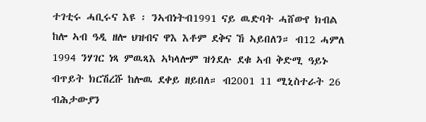ተገቲሩ ሓቢሩና እዩ ፡ ንኣብነትብ1991 ናይ ዉድባት ሓሸውየ ክብል ከሎ ኣብ ዓዲ ዘሎ ህዝብና ዋእ እቶም ደቅና ኸ ኣይበለን። ብ12 ሓምለ 1994 ንሃገር ነጻ ምዉጻእ ኣካላሎም ዝጎደሉ ደቁ ኣብ ቅድሚ ዓይኑ ብጥይት ክርሽረሹ ከሎዉ ደቀይ ዘይበለ። ብ2001 11 ሚኒስተራት 26 ብሕታውያን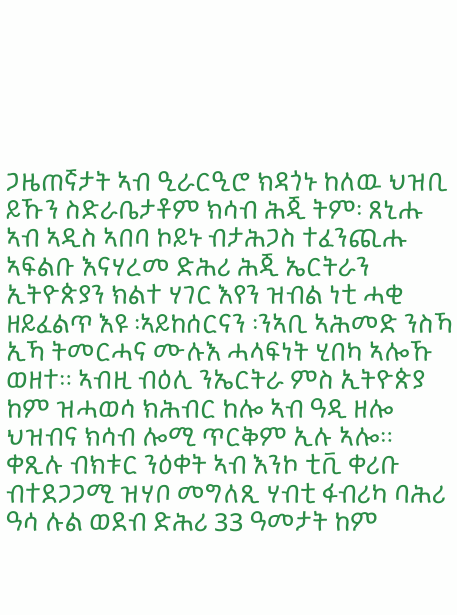ጋዜጠኛታት ኣብ ዒራርዒሮ ክዳጎኑ ከለዉ ህዝቢ ይኹን ስድራቤታቶም ክሳብ ሕጂ ትም፡ ጸኒሑ ኣብ ኣዲስ ኣበባ ኮይኑ ብታሕጋስ ተፈንጪሑ ኣፍልቡ እናሃረመ ድሕሪ ሕጂ ኤርትራን ኢትዮጵያን ክልተ ሃገር እየን ዝብል ነቲ ሓቂ ዘይፈልጥ እዩ ፡ኣይከሰርናን ፡ንኣቢ ኣሕመድ ንስኻ ኢኻ ትመርሓና ሙሉእ ሓላፍነት ሂበካ ኣሎኹ ወዘተ። ኣብዚ ብዕሊ ንኤርትራ ምስ ኢትዮጵያ ከም ዝሓወሳ ክሕብር ከሎ ኣብ ዓዲ ዘሎ ህዝብና ክሳብ ሎሚ ጥርቅም ኢሉ ኣሎ። ቀጺሉ ብክቱር ንዕቀት ኣብ እንኮ ቲቪ ቀሪቡ ብተደጋጋሚ ዝሃቦ መግለጺ ሃብቲ ፋብሪካ ባሕሪ ዓሳ ሉል ወደብ ድሕሪ 33 ዓመታት ከም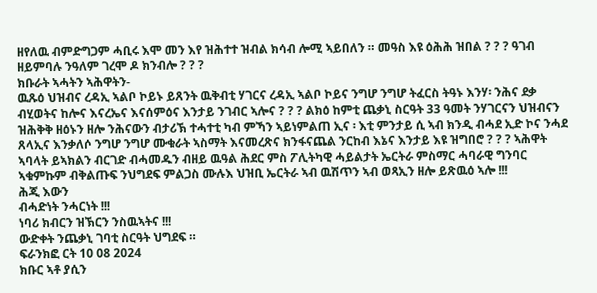ዘየለዉ ብምድግጋም ሓቢሩ እሞ መን እየ ዝሕተተ ዝብል ክሳብ ሎሚ ኣይበለን ። መዓስ እዩ ዕሕሕ ዝበል ? ? ? ዓገብ ዘይምባሉ ንዓለም ገረሞ ዶ ክንብሎ ? ? ?
ክቡራት ኣሓትን ኣሕዋትን-
ዉጹዕ ህዝብና ረዳኢ ኣልቦ ኮይኑ ይጸንት ዉቅብቲ ሃገርና ረዳኢ ኣልቦ ኮይና ንግሆ ንግሆ ትፈርስ ትዓኑ እንሃ፡ ንሕና ደቃ ብሂወትና ከሎና እናረኤና እናሰምዕና እንታይ ንገብር ኣሎና ? ? ? ልክዕ ከምቲ ጨቃኒ ስርዓት 33 ዓመት ንሃገርናን ህዝብናን ዝሕቅቅ ዘዕኑን ዘሎ ንሕናውን ብታሪኽ ተሓተቲ ካብ ምኻን ኣይነምልጠ ኢና ፡ እቲ ምንታይ ሲ ኣብ ክንዲ ብሓደ ኢድ ኮና ንሓደ ጸላኢና እንቃለሶ ንግሆ ንግሆ ሙቁራት ኣስማት እናመረጽና ክንፋናጨል ንርከብ እኔና እንታይ እዩ ዝግበሮ ? ? ? ኣሕዋት ኣባላት ይኣክልን ብርገድ ብሓመዱን ብዘይ ዉዓል ሕደር ምስ ፖሊትካዊ ሓይልታት ኤርትራ ምስማር ሓባራዊ ግንባር ኣቁምኩም ብቅልጡፍ ንህግደፍ ምልጋስ ሙሉእ ህዝቢ ኤርትራ ኣብ ዉሽጥን ኣብ ወጻኢን ዘሎ ይጽዉዕ ኣሎ !!!
ሕጂ እውን
ብሓድነት ንሓርነት !!!
ነባሪ ክብርን ዝኽርን ንስዉኣትና !!!
ውድቀት ንጨቃኒ ገባቲ ስርዓት ህግደፍ ።
ፍራንክፎ ርት 10 08 2024
ክቡር ኣቶ ያሲን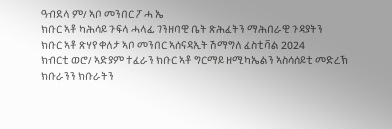ዓብደላ ም/ ኣቦ መንበር ፖ ሓ ኤ
ክቡር ኣቶ ካሕሳይ ጉፍላ ሓላፊ ገንዘባዊ ቤት ጽሕፈትን ማሕበራዊ ጉዳያትን
ክቡር ኣቶ ጽሃየ ቀለታ ኣቦ መንበር ኣሰናዳኢት ሽማግለ ፈስቲቫል 2024
ክብርቲ ወሮ/ ኣድያም ተፈራን ክቡር ኣቶ ግርማይ ዘሚካኤልን ኣስሳሰይቲ መድረኽ
ክቡራንን ክቡራትን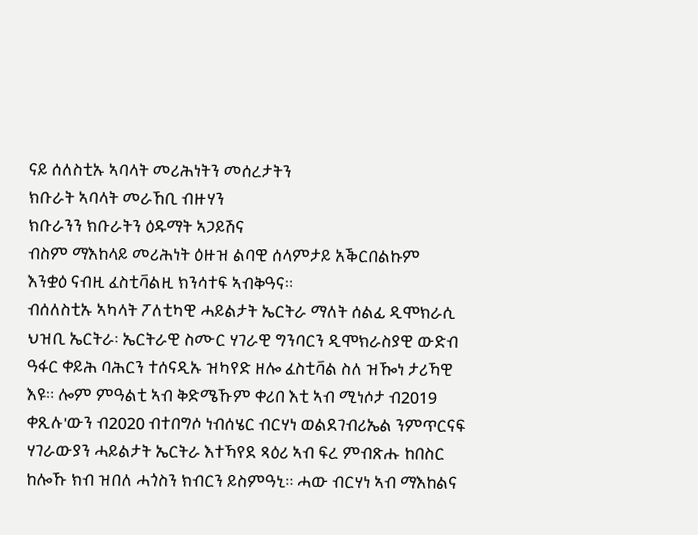ናይ ሰለስቲኡ ኣባላት መሪሕነትን መሰረታትን
ክቡራት ኣባላት መራኸቢ ብዙሃን
ክቡራንን ክቡራትን ዕዱማት ኣጋይሽና
ብስም ማእከላይ መሪሕነት ዕዙዝ ልባዊ ሰላምታይ አቕርበልኩም
እንቋዕ ናብዚ ፈስቲቫልዚ ክንሳተፍ ኣብቅዓና።
ብሰለስቲኡ ኣካላት ፖለቲካዊ ሓይልታት ኤርትራ ማለት ሰልፊ ዲሞክራሲ ህዝቢ ኤርትራ፡ ኤርትራዊ ስሙር ሃገራዊ ግንባርን ዲሞክራስያዊ ውድብ ዓፋር ቀይሕ ባሕርን ተሰናዲኡ ዝካየድ ዘሎ ፈስቲቫል ስለ ዝዀነ ታሪኻዊ እዩ። ሎም ምዓልቲ ኣብ ቅድሜኹም ቀሪበ እቲ ኣብ ሚነሶታ ብ2019 ቀጺሉ'ውን ብ2020 ብተበግሶ ነብሰሄር ብርሃነ ወልደገብሪኤል ንምጥርናፍ ሃገራውያን ሓይልታት ኤርትራ እተኻየደ ጻዕሪ ኣብ ፍረ ምብጽሑ ከበስር ከሎኹ ክብ ዝበለ ሓጎስን ክብርን ይስምዓኒ። ሓው ብርሃነ ኣብ ማእከልና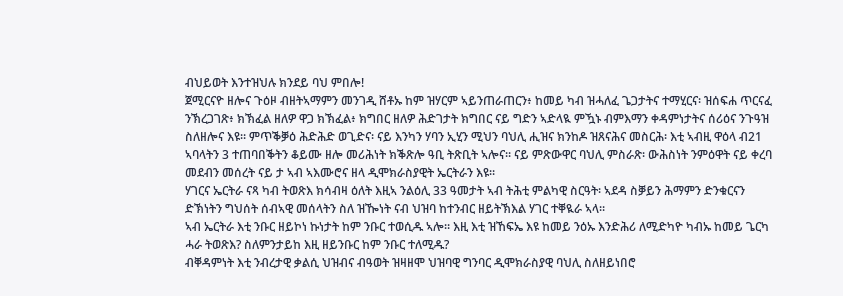ብህይወት እንተዝህሉ ክንደይ ባህ ምበሎ!
ጀሚርናዮ ዘሎና ጉዕዞ ብዘትኣማምን መንገዲ ሸቶኡ ከም ዝሃርም ኣይንጠራጠርን፥ ከመይ ካብ ዝሓለፈ ጌጋታትና ተማሂርና፡ ዝሰፍሐ ጥርናፈ ንኽረጋገጽ፥ ክኽፈል ዘለዎ ዋጋ ክኽፈል፥ ክግበር ዘለዎ ሕድገታት ክግበር ናይ ግድን ኣድላዪ ምዃኑ ብምእማን ቀዳምነታትና ሰሪዕና ንጉዓዝ ስለዘሎና እዩ። ምጥቕቓዕ ሕድሕድ ወጊድና፡ ናይ እንካን ሃባን ኢሂን ሚህን ባህሊ ሒዝና ክንከዶ ዝጸናሕና መስርሕ፡ እቲ ኣብዚ ዋዕላ ብ21 ኣባላትን 3 ተጠባበቕትን ቆይሙ ዘሎ መሪሕነት ክቕጽሎ ዓቢ ትጽቢት ኣሎና። ናይ ምጽውዋር ባህሊ ምስራጽ፡ ውሕስነት ንምዕዋት ናይ ቀረባ መደብን መሰረት ናይ ታ ኣብ ኣእሙሮና ዘላ ዲሞክራስያዊት ኤርትራን እዩ።
ሃገርና ኤርትራ ናጻ ካብ ትወጽእ ክሳብዛ ዕለት እዚኣ ንልዕሊ 33 ዓመታት ኣብ ትሕቲ ምልካዊ ስርዓት፡ ኣደዳ ስቓይን ሕማምን ድንቁርናን ድኽነትን ግህሰት ሰብኣዊ መሰላትን ስለ ዝዀነት ናብ ህዝባ ከተንብር ዘይትኽእል ሃገር ተቐዪራ ኣላ።
ኣብ ኤርትራ እቲ ንቡር ዘይኮነ ኩነታት ከም ንቡር ተወሲዱ ኣሎ። እዚ እቲ ዝኸፍኤ እዩ ከመይ ንዕኡ እንድሕሪ ለሚድካዮ ካብኡ ከመይ ጌርካ ሓራ ትወጽእ? ስለምንታይከ እዚ ዘይንቡር ከም ንቡር ተለሚዱ?
ብቐዳምነት እቲ ንብረታዊ ቃልሲ ህዝብና ብዓወት ዝዛዘሞ ህዝባዊ ግንባር ዲሞክራስያዊ ባህሊ ስለዘይነበሮ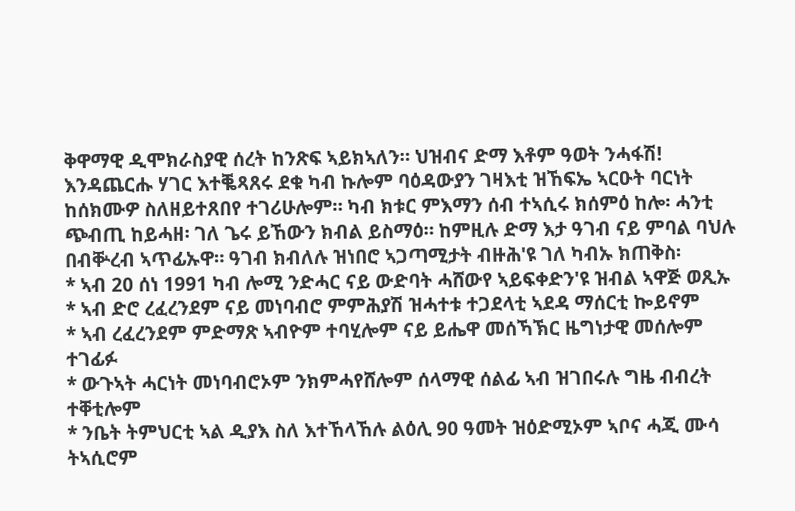ቅዋማዊ ዲሞክራስያዊ ሰረት ከንጽፍ ኣይክኣለን። ህዝብና ድማ እቶም ዓወት ንሓፋሽ! እንዳጨርሑ ሃገር እተቘጻጸሩ ደቁ ካብ ኩሎም ባዕዳውያን ገዛእቲ ዝኸፍኤ ኣርዑት ባርነት ከሰክሙዎ ስለዘይተጸበየ ተገሪሁሎም። ካብ ክቱር ምእማን ሰብ ተኣሲሩ ክሰምዕ ከሎ፡ ሓንቲ ጭብጢ ከይሓዘ፡ ገለ ጌሩ ይኸውን ክብል ይስማዕ። ከምዚሉ ድማ እታ ዓገብ ናይ ምባል ባህሉ በብቝረብ ኣጥፊኡዋ። ዓገብ ክብለሉ ዝነበሮ ኣጋጣሚታት ብዙሕ'ዩ ገለ ካብኡ ክጠቅስ፡
* ኣብ 20 ሰነ 1991 ካብ ሎሚ ንድሓር ናይ ውድባት ሓሸውየ ኣይፍቀድን'ዩ ዝብል ኣዋጅ ወጺኡ
* ኣብ ድሮ ረፈረንደም ናይ መነባብሮ ምምሕያሽ ዝሓተቱ ተጋደላቲ ኣደዳ ማሰርቲ ኰይኖም
* ኣብ ረፈረንደም ምድማጽ ኣብዮም ተባሂሎም ናይ ይሔዋ መሰኻኽር ዜግነታዊ መሰሎም ተገፊፉ
* ውጉኣት ሓርነት መነባብሮኦም ንክምሓየሸሎም ሰላማዊ ሰልፊ ኣብ ዝገበሩሉ ግዜ ብብረት ተቐቲሎም
* ንቤት ትምህርቲ ኣል ዲያእ ስለ እተኸላኸሉ ልዕሊ 90 ዓመት ዝዕድሚኦም ኣቦና ሓጂ ሙሳ ትኣሲሮም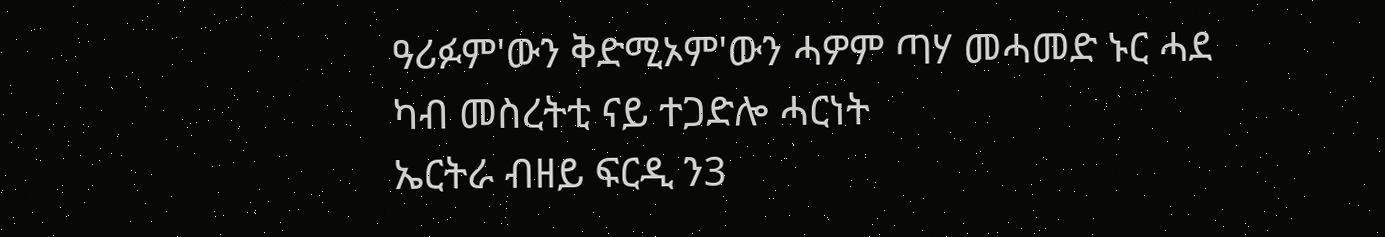ዓሪፉም'ውን ቅድሚኦም'ውን ሓዎም ጣሃ መሓመድ ኑር ሓደ ካብ መስረትቲ ናይ ተጋድሎ ሓርነት
ኤርትራ ብዘይ ፍርዲ ን3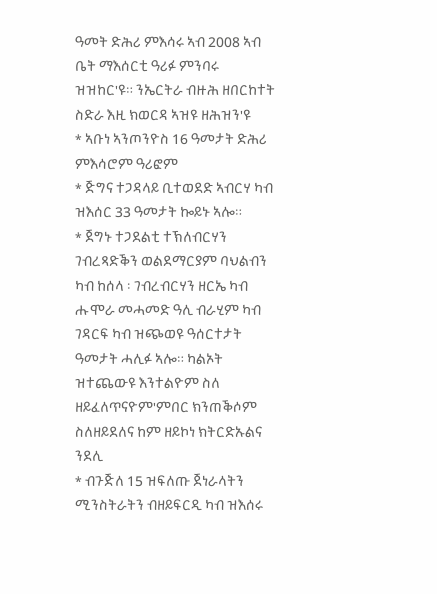ዓመት ድሕሪ ምእሳሩ ኣብ 2008 ኣብ ቤት ማእሰርቲ ዓሪፉ ምንባሩ
ዝዝከር'ዩ። ንኤርትራ ብዙሕ ዘበርከተት ስድራ እዚ ክወርዳ ኣዝዩ ዘሕዝን'ዩ
* ኣቡነ ኣንጦንዮስ 16 ዓመታት ድሕሪ ምእሳሮም ዓሪፎም
* ጅግና ተጋዳላይ ቢተወደድ ኣብርሃ ካብ ዝእሰር 33 ዓመታት ኰይኑ ኣሎ።
* ጀግኑ ተጋደልቲ ተኽለብርሃን ገብረጻድቕን ወልደማርያም ባህልብን ካብ ከሰላ ፡ ገብረብርሃን ዘርኤ ካብ
ሑሞራ መሓመድ ዓሊ ብራሂም ካብ ገዳርፍ ካብ ዝጭወዩ ዓሰርተታት ዓመታት ሓሊፉ ኣሎ። ካልኦት
ዝተጨውዩ እንተልዮም ስለ ዘይፈለጥናዮም'ምበር ክንጠቕሶም ስለዘይደለና ከም ዘይኮነ ክትርድኡልና
ንደሊ
* ብጉጅለ 15 ዝፍለጡ ጀነራላትን ሚንስትራትን ብዘይፍርዲ ካብ ዝእሰሩ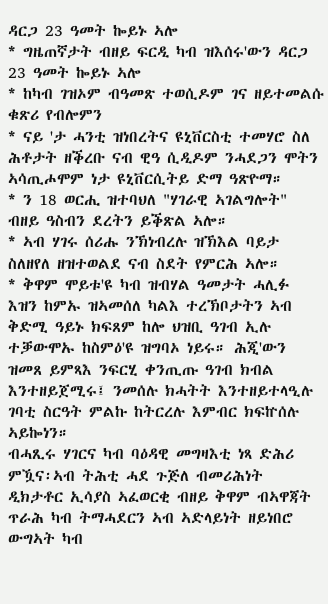ዳርጋ 23 ዓመት ኰይኑ ኣሎ
* ግዜጠኛታት ብዘይ ፍርዲ ካብ ዝእሰሩ'ውን ዳርጋ 23 ዓመት ኰይኑ ኣሎ
* ከካብ ገዝኦም ብዓመጽ ተወሲዶም ገና ዘይተመልሱ ቁጽሪ የብሎምን
* ናይ 'ታ ሓንቲ ዝነበረትና ዩኒቨርስቲ ተመሃሮ ስለ ሕቶታት ዘቕረቡ ናብ ዊዓ ሲዲዶም ንሓደጋን ሞትን
ኣሳጢሖሞም ነታ ዩኒቨርሲትይ ድማ ዓጽዮማ።
* ን 18 ወርሒ ዝተባህለ "ሃገራዊ ኣገልግሎት" ብዘይ ዓስብን ደረትን ይቕጽል ኣሎ።
* ኣብ ሃገሩ ሰሪሑ ንኽነብረሉ ዝኽእል ባይታ ስለዘየለ ዘዝተወልደ ናብ ስደት የምርሕ ኣሎ።
* ቅዋም ሞይቱ'ዩ ካብ ዝብሃል ዓመታት ሓሊፉ
እዝን ከምኡ ዝኣመሰለ ካልእ ተረኽቦታትን ኣብ ቅድሚ ዓይኑ ክፍጸም ከሎ ህዝቢ ዓገብ ኢሉ ተቓውሞኡ ከስምዕ'ዩ ዝግባኦ ነይሩ። ሕጂ'ውን ዝመጸ ይምጻእ ንፍርሂ ቀንጢጡ ዓገብ ክብል እንተዘይጀሚሩ፤ ንመሰሉ ክሓትት እንተዘይተላዒሉ ገባቲ ስርዓት ምልኩ ከትርረሉ እምብር ክፍኵሰሉ ኣይኰነን።
ብሓጺሩ ሃገርና ካብ ባዕዳዊ መግዛእቲ ነጻ ድሕሪ ምዃና፡ኣብ ትሕቲ ሓደ ጉጅለ ብመሪሕነት ዲክታቶር ኢሳያስ ኣፈወርቂ ብዘይ ቅዋም ብኣዋጃት ጥራሕ ካብ ትማሓደርን ኣብ ኣድላይነት ዘይነበሮ ውግኣት ካብ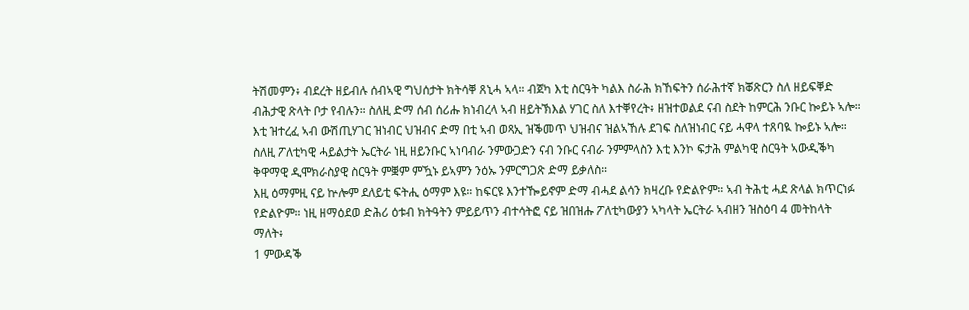ትሽመምን፥ ብደረት ዘይብሉ ሰብኣዊ ግህሰታት ክትሳቐ ጸኒሓ ኣላ። ብጀካ እቲ ስርዓት ካልእ ስራሕ ክኸፍትን ሰራሕተኛ ክቖጽርን ስለ ዘይፍቐድ ብሕታዊ ጽላት ቦታ የብሉን። ስለዚ ድማ ሰብ ሰሪሑ ክነብረላ ኣብ ዘይትኽእል ሃገር ስለ እተቐየረት፥ ዘዝተወልደ ናብ ስደት ከምርሕ ንቡር ኰይኑ ኣሎ። እቲ ዝተረፈ ኣብ ውሽጢሃገር ዝነብር ህዝብና ድማ በቲ ኣብ ወጻኢ ዝቕመጥ ህዝብና ዝልኣኸሉ ደገፍ ስለዝነብር ናይ ሓዋላ ተጸባዪ ኰይኑ ኣሎ።
ስለዚ ፖለቲካዊ ሓይልታት ኤርትራ ነዚ ዘይንቡር ኣነባብራ ንምውጋድን ናብ ንቡር ናብራ ንምምላስን እቲ እንኮ ፍታሕ ምልካዊ ስርዓት ኣውዲቕካ ቅዋማዊ ዲሞክራስያዊ ስርዓት ምቛም ምዃኑ ይኣምን ንዕኡ ንምርግጋጽ ድማ ይቃለስ።
እዚ ዕማምዚ ናይ ኵሎም ደለይቲ ፍትሒ ዕማም እዩ። ከፍርዩ እንተዀይኖም ድማ ብሓደ ልሳን ክዛረቡ የድልዮም። ኣብ ትሕቲ ሓደ ጽላል ክጥርነፉ የድልዮም። ነዚ ዘማዕደወ ድሕሪ ዕቱብ ክትዓትን ምይይጥን ብተሳትፎ ናይ ዝበዝሑ ፖለቲካውያን ኣካላት ኤርትራ ኣብዘን ዝስዕባ 4 መትከላት ማለት፥
1 ምውዳቕ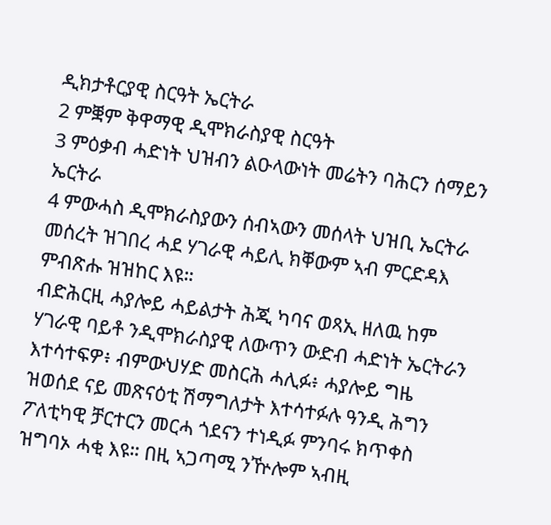ዲክታቶርያዊ ስርዓት ኤርትራ
2 ምቛም ቅዋማዊ ዲሞክራስያዊ ስርዓት
3 ምዕቃብ ሓድነት ህዝብን ልዑላውነት መሬትን ባሕርን ሰማይን ኤርትራ
4 ምውሓስ ዲሞክራስያውን ሰብኣውን መሰላት ህዝቢ ኤርትራ
መሰረት ዝገበረ ሓደ ሃገራዊ ሓይሊ ክቐውም ኣብ ምርድዳእ ምብጽሑ ዝዝከር እዩ።
ብድሕርዚ ሓያሎይ ሓይልታት ሕጂ ካባና ወጻኢ ዘለዉ ከም ሃገራዊ ባይቶ ንዲሞክራስያዊ ለውጥን ውድብ ሓድነት ኤርትራን እተሳተፍዎ፥ ብምውህሃድ መስርሕ ሓሊፉ፥ ሓያሎይ ግዜ ዝወሰደ ናይ መጽናዕቲ ሽማግለታት እተሳተፉሉ ዓንዲ ሕግን ፖለቲካዊ ቻርተርን መርሓ ጎደናን ተነዲፉ ምንባሩ ክጥቀስ ዝግባኦ ሓቂ እዩ። በዚ ኣጋጣሚ ንዅሎም ኣብዚ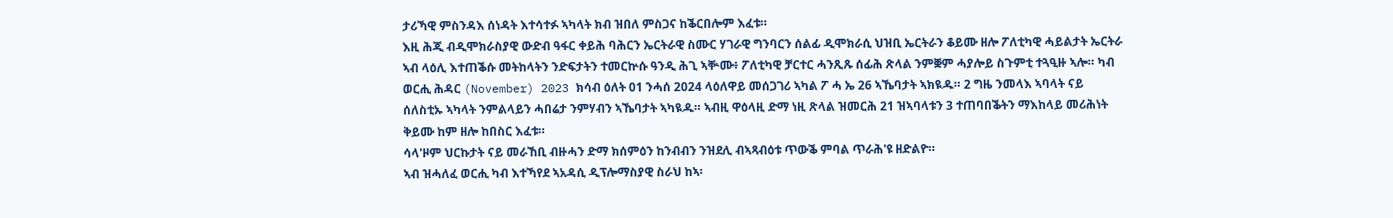ታሪኻዊ ምስንዳእ ሰነዳት እተሳተፉ ኣካላት ክብ ዝበለ ምስጋና ከቕርበሎም እፈቱ።
እዚ ሕጂ ብዲሞክራስያዊ ውድብ ዓፋር ቀይሕ ባሕርን ኤርትራዊ ስሙር ሃገራዊ ግንባርን ሰልፊ ዲሞክራሲ ህዝቢ ኤርትራን ቆይሙ ዘሎ ፖለቲካዊ ሓይልታት ኤርትራ ኣብ ላዕሊ እተጠቕሱ መትከላትን ንድፍታትን ተመርኵሱ ዓንዲ ሕጊ ኣቝሙ፥ ፖለቲካዊ ቻርተር ሓንጺጹ ሰፊሕ ጽላል ንምቛም ሓያሎይ ስጉምቲ ተጓዒዙ ኣሎ። ካብ ወርሒ ሕዳር (November) 2023 ክሳብ ዕለት 01 ንሓሰ 2024 ላዕለዋይ መሰጋገሪ ኣካል ፖ ሓ ኤ 26 ኣኼባታት ኣክዪዱ። 2 ግዜ ንመላእ ኣባላት ናይ ሰለስቲኡ ኣካላት ንምልላይን ሓበሬታ ንምሃብን ኣኼባታት ኣካዪዱ። ኣብዚ ዋዕላዚ ድማ ነዚ ጽላል ዝመርሕ 21 ዝኣባላቱን 3 ተጠባበቕትን ማእከላይ መሪሕነት ቅይሙ ከም ዘሎ ከበስር እፈቱ።
ሳላ'ዞም ህርኩታት ናይ መራኸቢ ብዙሓን ድማ ክሰምዕን ከንብብን ንዝደሊ ብኣጻብዕቱ ጥውቕ ምባል ጥራሕ'ዩ ዘድልዮ።
ኣብ ዝሓለፈ ወርሒ ካብ እተኻየደ ኣአዳሲ ዲፕሎማስያዊ ስራህ ከኣ፡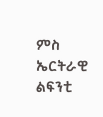ምስ ኤርትራዊ ልፍንቲ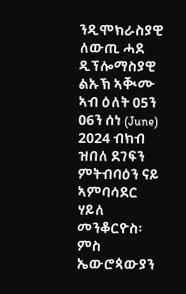ንዲሞክራስያዊ ለውጢ ሓደ ዲፕሎማስያዊ ልኡኽ ኣቚሙ ኣብ ዕለት 05ን 06ን ሰነ (June) 2024 ብክብ ዝበለ ደገፍን ምትብባዕን ናይ ኣምባሳደር ሃይለ መንቆርዮስ፡ ምስ ኤውሮጳውያን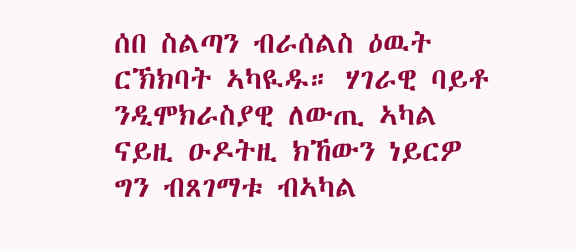ሰበ ስልጣን ብራሰልስ ዕዉት ርኽክባት ኣካዪዱ። ሃገራዊ ባይቶ ንዲሞክራስያዊ ለውጢ ኣካል ናይዚ ዑዶትዚ ክኸውን ነይርዎ ግን ብጸገማቱ ብኣካል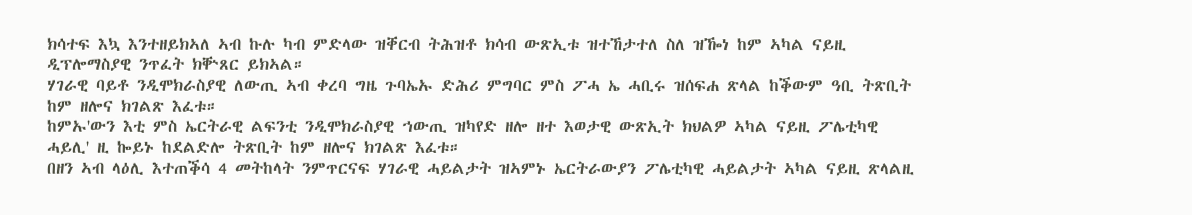ክሳተፍ እኳ እንተዘይክኣለ ኣብ ኩሉ ካብ ምድላው ዝቐርብ ትሕዝቶ ክሳብ ውጽኢቱ ዝተኸታተለ ስለ ዝዀነ ከም ኣካል ናይዚ ዲፕሎማስያዊ ንጥፈት ክቝጸር ይክኣል።
ሃገራዊ ባይቶ ንዲሞክራስያዊ ለውጢ ኣብ ቀረባ ግዜ ጉባኤኡ ድሕሪ ምግባር ምስ ፖሓ ኤ ሓቢሩ ዝሰፍሐ ጽላል ከቕውም ዓቢ ትጽቢት ከም ዘሎና ክገልጽ እፈቱ።
ከምኡ'ውን እቲ ምስ ኤርትራዊ ልፍንቲ ንዲሞክራስያዊ ኀውጢ ዝካየድ ዘሎ ዘተ እወታዊ ውጽኢት ክህልዎ ኣካል ናይዚ ፖሌቲካዊ ሓይሊ' ዚ ኰይኑ ከደልድሎ ትጽቢት ከም ዘሎና ክገልጽ እፈቱ።
በዘን ኣብ ላዕሊ እተጠቕሳ 4 መትከላት ንምጥርናፍ ሃገራዊ ሓይልታት ዝኣምኑ ኤርትራውያን ፖሌቲካዊ ሓይልታት ኣካል ናይዚ ጽላልዚ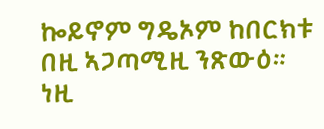ኰይኖም ግዴኦም ከበርክቱ በዚ ኣጋጣሚዚ ንጽውዕ።
ነዚ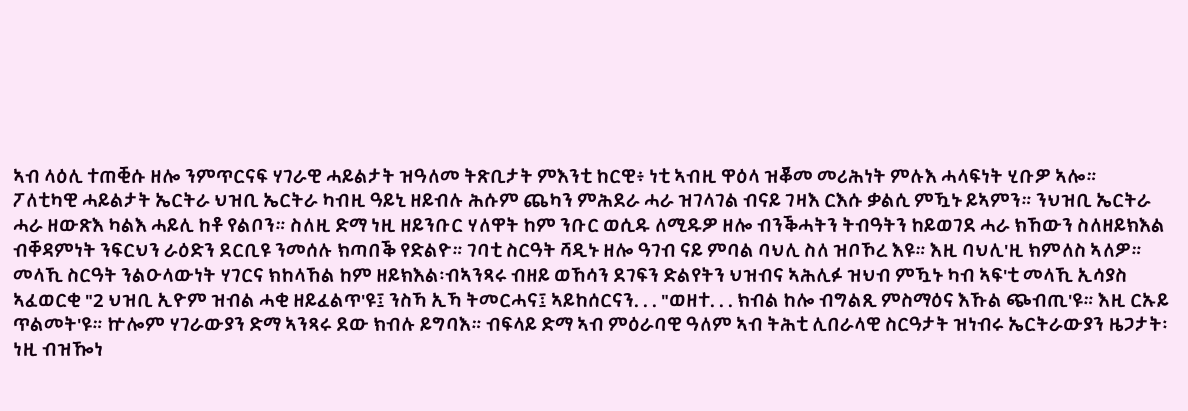ኣብ ላዕሊ ተጠቒሱ ዘሎ ንምጥርናፍ ሃገራዊ ሓይልታት ዝዓለመ ትጽቢታት ምእንቲ ከርዊ፥ ነቲ ኣብዚ ዋዕላ ዝቖመ መሪሕነት ምሉእ ሓላፍነት ሂቡዎ ኣሎ።
ፖለቲካዊ ሓይልታት ኤርትራ ህዝቢ ኤርትራ ካብዚ ዓይኒ ዘይብሉ ሕሱም ጨካን ምሕደራ ሓራ ዝገላገል ብናይ ገዛእ ርእሱ ቃልሲ ምዃኑ ይኣምን። ንህዝቢ ኤርትራ ሓራ ዘውጽእ ካልእ ሓይሊ ከቶ የልቦን። ስለዚ ድማ ነዚ ዘይንቡር ሃለዋት ከም ንቡር ወሲዱ ለሚዱዎ ዘሎ ብንቕሓትን ትብዓትን ከይወገደ ሓራ ክኸውን ስለዘይክእል ብቐዳምነት ንፍርህን ራዕድን ደርቢዩ ንመሰሉ ክጣበቕ የድልዮ። ገባቲ ስርዓት ሻዲኑ ዘሎ ዓገብ ናይ ምባል ባህሊ ስለ ዝቦኾረ እዩ። እዚ ባህሊ'ዚ ክምለስ ኣለዎ።
መላኺ ስርዓት ንልዑላውነት ሃገርና ክከላኸል ከም ዘይክእል፡ብኣንጻሩ ብዘይ ወኸሳን ደገፍን ድልየትን ህዝብና ኣሕሊፉ ዝህብ ምዃኑ ካብ ኣፍ'ቲ መላኺ ኢሳያስ ኣፈወርቂ "2 ህዝቢ ኢዮም ዝብል ሓቂ ዘይፈልጥ'ዩ፤ ንስኻ ኢኻ ትመርሓና፤ ኣይከሰርናን. . . "ወዘተ. . . ክብል ከሎ ብግልጺ ምስማዕና እኹል ጭብጢ'ዩ። እዚ ርኡይ ጥልመት'ዩ። ኵሎም ሃገራውያን ድማ ኣንጻሩ ደው ክብሉ ይግባእ። ብፍላይ ድማ ኣብ ምዕራባዊ ዓለም ኣብ ትሕቲ ሊበራላዊ ስርዓታት ዝነብሩ ኤርትራውያን ዜጋታት፡ ነዚ ብዝዀነ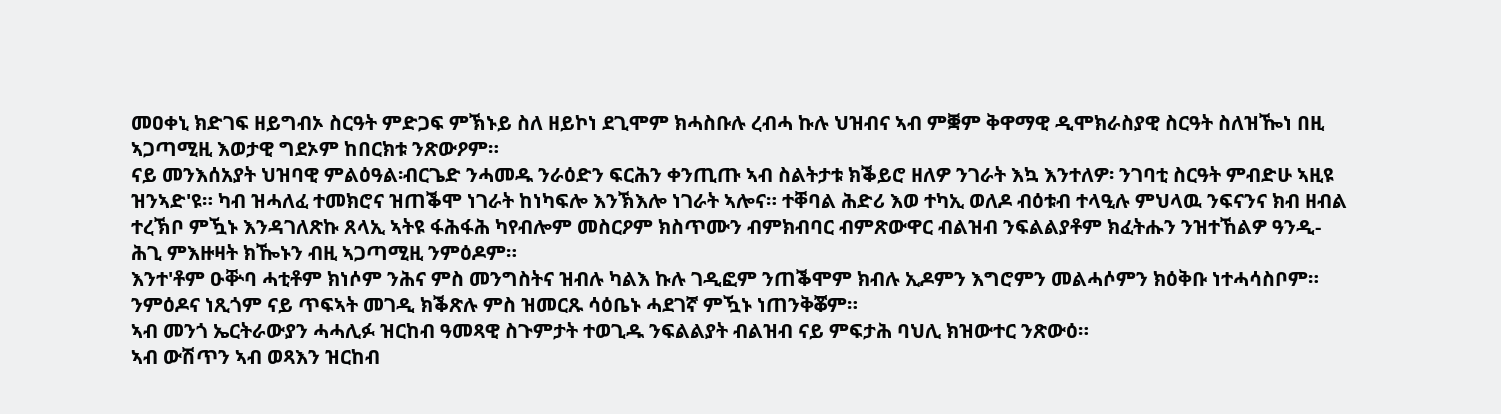መዐቀኒ ክድገፍ ዘይግብኦ ስርዓት ምድጋፍ ምኽኑይ ስለ ዘይኮነ ደጊሞም ክሓስቡሉ ረብሓ ኩሉ ህዝብና ኣብ ምቛም ቅዋማዊ ዲሞክራስያዊ ስርዓት ስለዝዀነ በዚ ኣጋጣሚዚ እወታዊ ግደኦም ከበርክቱ ንጽውዖም።
ናይ መንእሰአያት ህዝባዊ ምልዕዓል፡ብርጌድ ንሓመዱ ንራዕድን ፍርሕን ቀንጢጡ ኣብ ስልትታቱ ክቕይሮ ዘለዎ ንገራት እኳ እንተለዎ፡ ንገባቲ ስርዓት ምብድሁ ኣዚዩ ዝንኣድ'ዩ። ካብ ዝሓለፈ ተመክሮና ዝጠቕሞ ነገራት ከነካፍሎ እንኽእሎ ነገራት ኣሎና። ተቐባል ሕድሪ እወ ተካኢ ወለዶ ብዕቱብ ተላዒሉ ምህላዉ ንፍናንና ክብ ዘብል ተረኽቦ ምዃኑ እንዳገለጽኩ ጸላኢ ኣትዩ ፋሕፋሕ ካየብሎም መስርዖም ክስጥሙን ብምክብባር ብምጽውዋር ብልዝብ ንፍልልያቶም ክፈትሑን ንዝተኸልዎ ዓንዲ-ሕጊ ምእዙዛት ክዀኑን ብዚ ኣጋጣሚዚ ንምዕዶም።
እንተ'ቶም ዑቝባ ሓቲቶም ክነሶም ንሕና ምስ መንግስትና ዝብሉ ካልእ ኩሉ ገዲፎም ንጠቕሞም ክብሉ ኢዶምን እግሮምን መልሓሶምን ክዕቅቡ ነተሓሳስቦም። ንምዕዶና ነጺጎም ናይ ጥፍኣት መገዲ ክቕጽሉ ምስ ዝመርጹ ሳዕቤኑ ሓደገኛ ምዃኑ ነጠንቅቖም።
ኣብ መንጎ ኤርትራውያን ሓሓሊፉ ዝርከብ ዓመጻዊ ስጉምታት ተወጊዱ ንፍልልያት ብልዝብ ናይ ምፍታሕ ባህሊ ክዝውተር ንጽውዕ።
ኣብ ውሽጥን ኣብ ወጻእን ዝርከብ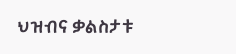ህዝብና ቃልስታቱ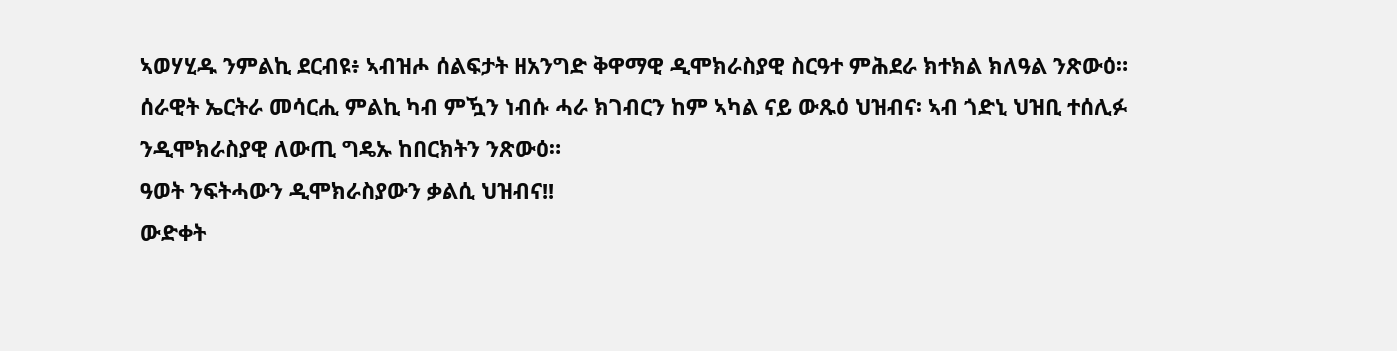ኣወሃሂዱ ንምልኪ ደርብዩ፥ ኣብዝሖ ሰልፍታት ዘአንግድ ቅዋማዊ ዲሞክራስያዊ ስርዓተ ምሕደራ ክተክል ክለዓል ንጽውዕ።
ሰራዊት ኤርትራ መሳርሒ ምልኪ ካብ ምዃን ነብሱ ሓራ ክገብርን ከም ኣካል ናይ ውጹዕ ህዝብና፡ ኣብ ጎድኒ ህዝቢ ተሰሊፉ ንዲሞክራስያዊ ለውጢ ግዴኡ ከበርክትን ንጽውዕ።
ዓወት ንፍትሓውን ዲሞክራስያውን ቃልሲ ህዝብና!!
ውድቀት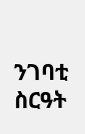ንገባቲ ስርዓት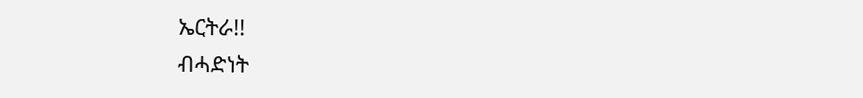ኤርትራ!!
ብሓድነት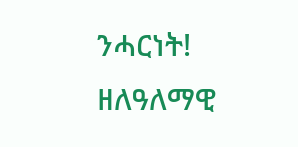ንሓርነት!
ዘለዓለማዊ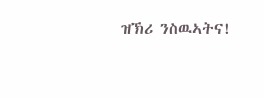ዝኽሪ ንስዉኣትና!